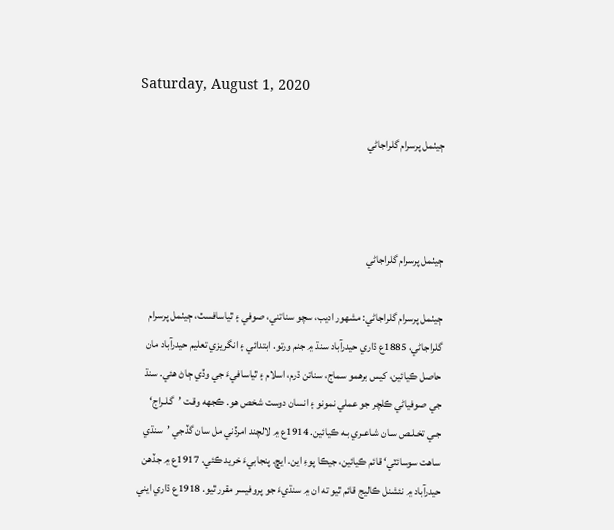Saturday, August 1, 2020

ڄيٺمل پرسرام گلراجاڻي



ڄيٺمل پرسرام گلراجاڻي

ڄيٺمل پرسرام گلراجاڻي: مشهور اديب، سچو سناتني، صوفي ۽ ٿياسافسٽ، ڄيٺمل پرسرام گلراجاڻي، 1885ع ڌاري حيدرآباد سنڌ ۾ جنم ورتو. ابتدائي ۽ انگريزي تعليم حيدرآباد مان حاصل ڪيائين، کيس برهمو سماج، سناتن ڌرم، اسلام ۽ ٿياسافيءَ جي وڏي ڄاڻ هئي. سنڌ جي صوفياڻي ڪلچر جو عملي نمونو ۽ انسان دوست شخص هو. ڪجهه وقـت ’گـلـراج‘ جـي تخـلـص سـان شـاعـري بـه ڪيائين. 1914ع ۾ لالچند امرڏني مل سان گڏجي ’سنڌي ساهت سوسائٽي‘ قائم ڪيائين، جيڪا پوءِ اين. ايڇ. پنجابيءَ خريد ڪئي. 1917ع ۾ جڏهن حيدرآباد ۾ نئشنل ڪاليج قائم ٿيو ته ان ۾ سنڌيءَ جو پروفيسر مقرر ٿيو. 1918ع ڌاري ايني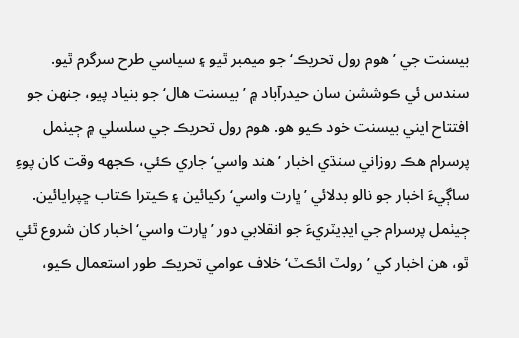بيسنت جي ’هوم رول تحريڪ‘ جو ميمبر ٿيو ۽ سياسي طرح سرگرم ٿيو. سندس ئي ڪوششن سان حيدرآباد ۾ ’بيسنت هال‘ جو بنياد پيو، جنهن جو افتتاح ايني بيسنت خود ڪيو هو. هوم رول تحريڪ جي سلسلي ۾ ڄيٺمل پرسرام هڪ روزاني سنڌي اخبار ’هند واسي‘ جاري ڪئي، ڪجهه وقت کان پوءِ ساڳيءَ اخبار جو نالو بدلائي ’ڀارت واسي‘ رکيائين ۽ ڪيترا ڪتاب ڇپرايائين.
ڄيٺمل پرسرام جي ايڊيٽريءَ جو انقلابي دور ’ڀارت واسي‘ اخبار کان شروع ٿئي ٿو، هن اخبار کي ’رولٽ ائڪٽ‘ خلاف عوامي تحريڪ طور استعمال ڪيو،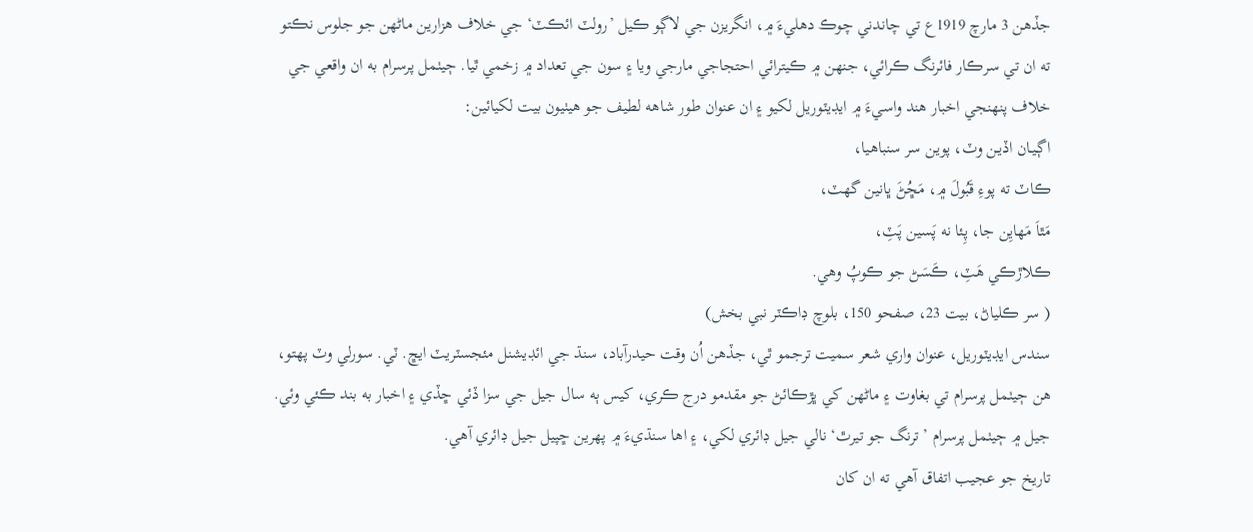جڏهن 3 مارچ 1919ع تي چاندني چوڪ دهليءَ ۾، انگريزن جي لاڳو ڪيل ’رولٽ ائڪٽ‘ جي خلاف هزارين ماڻهن جو جلوس نڪتو ته ان تي سرڪار فائرنگ ڪرائي، جنهن ۾ ڪيترائي احتجاجي مارجي ويا ۽ سون جي تعداد ۾ زخمي ٿيا. ڄيٺمل پرسرام به ان واقعي جي خلاف پنهنجي اخبار هند واسيءَ ۾ ايڊيٽوريل لکيو ۽ ان عنوان طور شاهه لطيف جو هيٺيون بيت لکيائين:
اڳـيـان اڏيـن وٽ، پوين سر سنباهيا،
ڪاٽ ته پوءِ قَبُولَ ۾، مَڇُڻَ ڀانين گهٽ،
مَٿاَ مَهايِن جا، پِئا نه پَسين پَٽِ،
ڪلاڙڪي هَٽِ، ڪَسَڻ جو ڪوپُ وهي.
( سر ڪلياڻ، بيت 23، صفحو 150، بلوچ ڊاڪٽر نبي بخش)
سندس ايڊيٽوريل، عنوان واري شعر سميت ترجمو ٿي، جڏهن اُن وقت حيدرآباد، سنڌ جي ائڊيشنل مئجسٽريٽ ايڇ. ٽي. سورلي وٽ پهتو، هن ڄيٺمل پرسرام تي بغاوت ۽ ماڻهن کي ڀڙڪائڻ جو مقدمو درج ڪري، کيس ٻه سال جيل جي سزا ڏئي ڇڏي ۽ اخبار به بند ڪئي وئي. جيل ۾ ڄيٺمل پرسرام ’ترنگ جو تيرٿ‘ نالي جيل ڊائري لکي، ۽ اها سنڌيءَ ۾ پهرين ڇپيل جيل ڊائري آهي.
تاريخ جو عجيب اتفاق آهي ته ان کان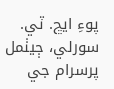پوءِ ايڇ. ٽي. سورلي، ڄيٺمل پرسرام جي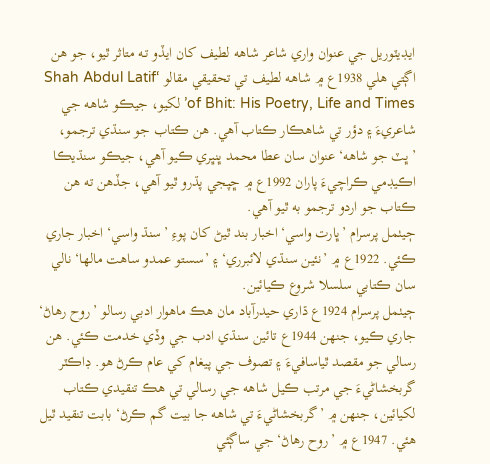ايڊيٽوريل جي عنوان واري شاعر شاهه لطيف کان ايڏو تـه متاثر ٿيو، جو هن اڳتي هلي 1938ع ۾ شاهه لطيف تي تحقيقي مقالو ‘Shah Abdul Latif of Bhit: His Poetry, Life and Times’ لکيو، جيڪو شاهه جي شاعريءَ ۽ دؤر تي شاهڪار ڪتاب آهي. هن ڪتاب جو سنڌي ترجمو، ’ڀٽ جو شاهه‘ عنوان سان عطا محمد ڀنڀري ڪيو آهي، جيڪو سنڌيڪا اڪيڊمي ڪراچيءَ پاران 1992ع ۾ ڇپجي پڌرو ٿيو آهي، جڏهن ته هن ڪتاب جو اردو ترجمو به ٿيو آهي.
ڄيٺمل پرسرام ’ڀارت واسي‘ اخبار بند ٿيڻ کان پوءِ ’سنڌ واسي‘ اخبار جاري ڪئي. 1922ع ۾ ’نئين سنڌي لائبرري‘ ۽ ’سستو عمدو ساهت مالها‘ نالي سان ڪتابي سلسلا شروع ڪيائين.
ڄيٺمل پرسرام 1924ع ڌاري حيدرآباد مان هڪ ماهوار ادبي رسالو ’روح رهاڻ‘ جاري ڪيو، جنهن 1944ع تائين سنڌي ادب جي وڏي خدمت ڪئي. هن رسالي جو مقصد ٿياسافيءَ ۽ تصوف جي پيغام کي عام ڪرڻ هو. ڊاڪٽر گربخشاڻيءَ جي مرتب ڪيل شاهه جي رسالي تي هڪ تنقيدي ڪتاب لکيائين، جنهن ۾ ’گربخشاڻيءَ تي شاهه جا بيت گم ڪرڻ‘ بابت تنقيد ٿيل هئي. 1947ع ۾ ’روح رهاڻ‘ جي ساڳئي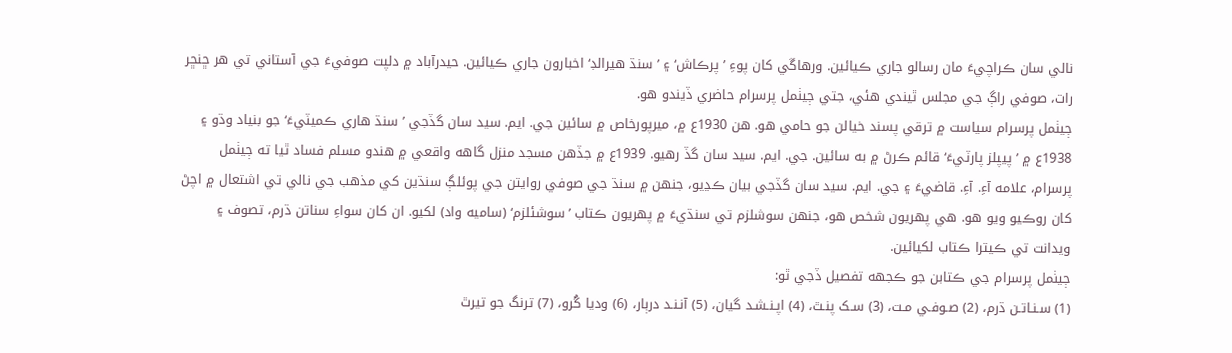نالي سان ڪراچيءَ مان رسالو جاري ڪيائين. ورهاڱي کان پوءِ ’پرڪاش‘ ۽ ’سنڌ هيرالڊ‘ اخبارون جاري ڪيائين. حيدرآباد ۾ دلپت صوفيءَ جي آستاني تي هر ڇنڇر رات، صوفي راڳ جي مجلس ٿيندي هئي، جتي ڄيٺمل پرسرام حاضري ڏيندو هو.
ڄيٺمل پرسرام سياست ۾ ترقي پسند خيالن جو حامي هو. هن 1930ع ۾، ميرپورخاص ۾ سائين جي. ايم. سيد سان گڏجي ’سنڌ هاري ڪميٽيءَ‘ جو بنياد وڌو ۽ 1938ع ۾ ’پيپلز پارٽيءَ‘ قائم ڪرڻ ۾ به سائين. جي. ايم. سيد سان گڏ رهيو. 1939ع ۾ جڏهن مسجد منزل گاهه واقعي ۾ هندو مسلم فساد ٿيا ته ڄيٺمل پرسرام، علامه آءِ. آءِ. قاضيءَ ۽ جي. ايم. سيد سان گڏجي بيان ڪڍيو، جنهن ۾ سنڌ جي صوفي روايتن جي پوئلڳ سنڌين کي مذهب جي نالي تي اشتعال ۾ اچڻ کان روڪيو ويو هو. هي پهريون شخص هو، جنهن سوشلزم تي سنڌيءَ ۾ پهريون ڪتاب ’سوشئلزم‘ (ساميه واد) لکيو. ان کان سواءِ سناتن ڌرم، تصوف ۽ ويدانت تي ڪيترا ڪتاب لکيائين.
ڄيٺمل پرسرام جي ڪتابن جو ڪجهه تفصيل ڏجي ٿو:
(1) سـنـاتـن ڌرم، (2) صـوفـي مـت، (3) سـک پنـٿ، (4) اپـنـشـد گيان، (5) آنـنـد درٻار، (6) وديا گُرو، (7) ترنگ جو تيرٿ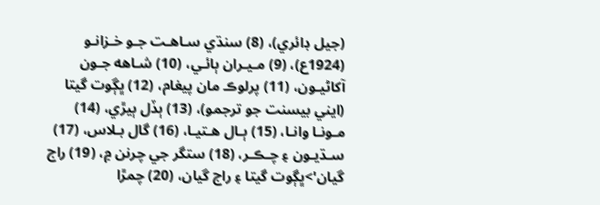(جيل ڊائري)، (8) سنڌي سـاهـت جـو خـزانـو (1924ع)، (9) مـيـران ٻائـي، (10) شـاهه جـون آکاڻيـون، (11) پرلوڪ مان پيغام، (12) ڀڳوت گيتا (ايني بيسنت جو ترجمو)، (13) ٻڏل ٻيڙي، (14) مـونـا وانـا، (15) ٻـال هـتيـا، (16) گال بـلاس، (17) سـڌيـون ۽ چـڪـر، (18) ستگر جي چرنن ۾، (19) راج گيان'>ڀڳوت گيتا ۽ راج گيان، (20) چمڙا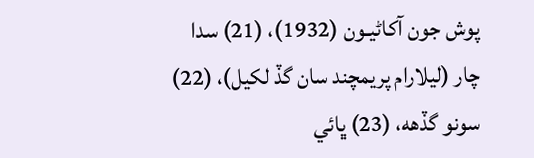پوش جون آکاڻيـون (1932)، (21) سدا چار (ليلارام پريمچند سان گڏ لکيل)، (22) سونو گڏهه، (23) ڀائي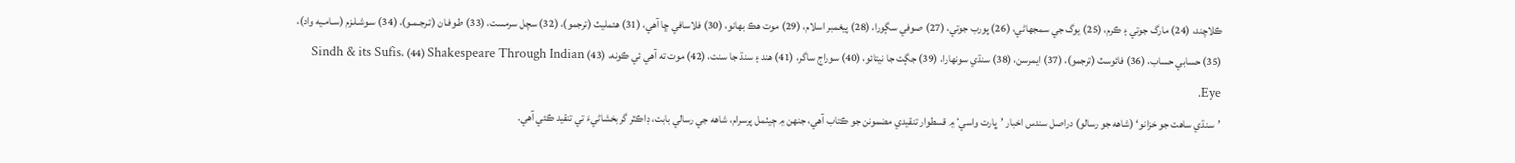ڪلاچند، (24) مارگ جوتي ۽ ڪرم، (25) يوگ جي سمجهاڻي، (26) پورب جوتي، (27) صوفي سڳورا، (28) پيغمبر اسلام، (29) موت هڪ بهانو، (30) فلاسافي ڇا آهي، (31) هئمليٽ (ترجمو)، (32) سچل سرمست، (33) طـوفـان (تـرجـمـو)، (34) سـوشـلـزم (سـامـيه واد)، (35) حسابي حساب، (36) فائوسٽ (ترجمو)، (37) ايمرسن، (38) سنڌي سونهارا، (39) جڳت جا نيتائو، (40) سوراج ساگر، (41) هند ۽ سنڌ جا سنت، (42) موت ته آهي ئي ڪونه، (43) Sindh & its Sufis، (44) Shakespeare Through Indian Eye.
’سنڌي ساهت جو خزانو‘ (شاهه جو رسالو) دراصل سندس اخبار ’ڀارت واسي‘ ۾ قسطوار تنقيدي مضمونن جو ڪتاب آهي، جنهن ۾ ڄيٺمل پرسرام، شاهه جي رسالي بابت، ڊاڪٽر گربخشاڻيءَ تي تنقيد ڪئي آهي.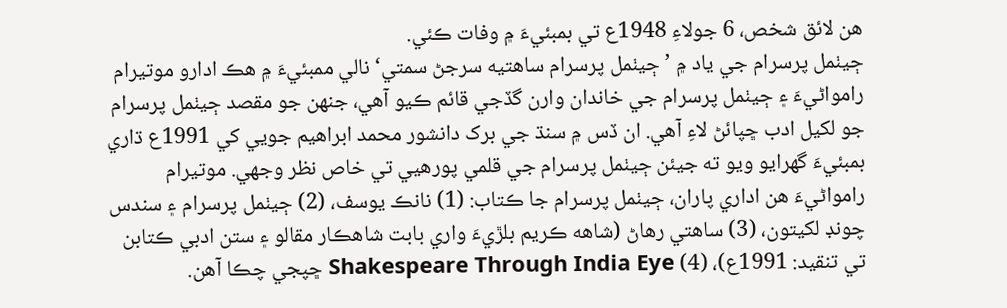هن لائق شخص، 6 جولاءِ 1948ع تي بمبئيءَ ۾ وفات ڪئي.
ڄيٺمل پرسرام جي ياد ۾ ’ڄيٺمل پرسرام ساهتيه سرجڻ سمتي‘ نالي ممبئيءَ ۾ هڪ ادارو موتيرام رامواڻيءَ ۽ ڄيٺمل پرسرام جي خاندان وارن گڏجي قائم ڪيو آهي، جنهن جو مقصد ڄيٺمل پرسرام جو لکيل ادب ڇپائڻ لاءِ آهي. ان ڏس ۾ سنڌ جي برک دانشور محمد ابراهيم جويي کي 1991ع ڌاري بمبئيءَ گهرايو ويو ته جيئن ڄيٺمل پرسرام جي قلمي پورهيي تي خاص نظر وجهي. موتيرام رامواڻيءَ هن اداري پاران، ڄيٺمل پرسرام جا ڪتاب: (1) نانڪ يوسف، (2) ڄيٺمل پرسرام ۽ سندس چونڊ لکيتون، (3) ساهتي رهاڻ (شاهه ڪريم بلڙيءَ واري بابت شاهڪار مقالو ۽ ستن ادبي ڪتابن تي تنقيد: 1991ع)، (4) Shakespeare Through India Eye ڇپجي چڪا آهن.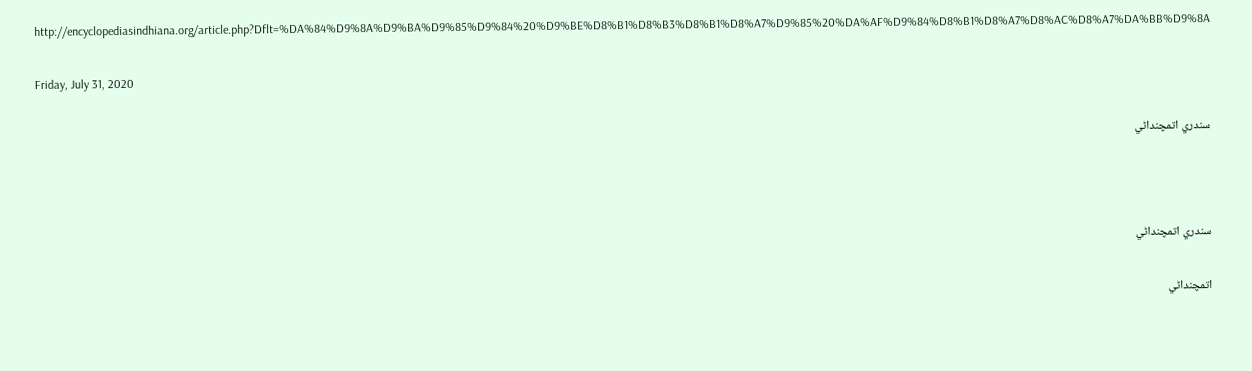http://encyclopediasindhiana.org/article.php?Dflt=%DA%84%D9%8A%D9%BA%D9%85%D9%84%20%D9%BE%D8%B1%D8%B3%D8%B1%D8%A7%D9%85%20%DA%AF%D9%84%D8%B1%D8%A7%D8%AC%D8%A7%DA%BB%D9%8A

Friday, July 31, 2020

سندري اتمچنداڻي



سندري اتمچنداڻي

اتمچنداڻي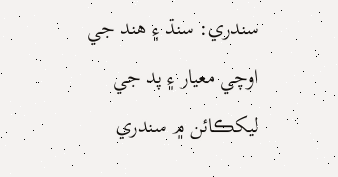سندري: سنڌ ۽ هند جي اوچي معيار ۽ پد جي ليکڪائن ۾ سندري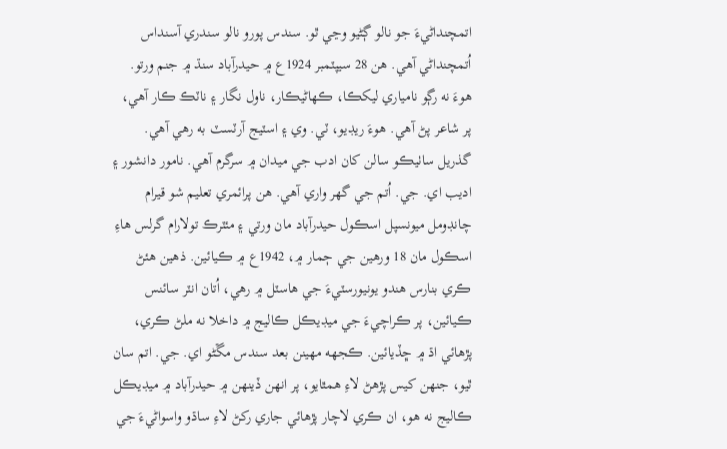اتمچنداڻيءَ جو نالو ڳڻيو وڃي ٿو. سندس پورو نالو سندري آسنداس اُتمچنداڻي آهي. هن 28 سيپٽمبر 1924ع ۾ حيدرآباد سنڌ ۾ جنم ورتو. هوءَ نه رڳو نامياري ليکڪا، ڪهاڻيڪار، ناول نگار ۽ ناٽڪ ڪار آهي، پر شاعر پڻ آهي. هوءَ ريڊيو، ٽي. وي ۽ اسٽيج آرٽسٽ به رهي آهي. گذريل ساٺيڪو سالن کان ادب جي ميدان ۾ سرگرم آهي. نامور دانشور ۽ اديب اي. جي. اُتم جي گهر واري آهي. هن پرائمري تعليم شو قيرام چانڊومل ميونسپل اسڪول حيدرآباد مان ورتي ۽ مئٽرڪ تولارام گرلس هاءِ اسڪول مان 18 ورهين جي ڄمار ۾، 1942ع ۾ ڪيائين. ذهين هئڻ ڪري بنارس هندو يونيورسٽيءَ جي هاسٽل ۾ رهي، اُتان انٽر سائنس ڪيائين، پر ڪراچيءَ جي ميڊيڪل ڪاليج ۾ داخلا نه ملڻ ڪري، پڙهائي اڌ ۾ ڇڏيائين. ڪجهه مهينن بعد سندس مڱڻو اي. جي. اتم سان ٿيو، جنهن کيس پڙهڻ لاءِ همٿايو، پر انهن ڏينهن ۾ حيدرآباد ۾ ميڊيڪل ڪاليج نه هو، ان ڪري لاچار پڙهائي جاري رکڻ لاءِ ساڌو واسواڻيءَ جي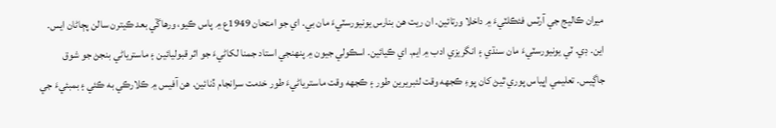ميران ڪاليج جي آرٽس فئڪلٽيءَ ۾ داخلا ورتائين. ان ريت هن بنارس يونيورسٽيءَ مان بي. اي جو امتحان 1949ع ۾ پاس ڪيو، ورهاڱي بعد ڪيترن سالن پڄاڻان ايس. اين. ڊي. ٽي يونيورسٽيءَ مان سنڌي ۽ انگريزي ادب ۾ ايم. اي ڪيائين. اسڪولي جيون ۾ پنهنجي استاد جمنا لکاڻيءَ جو اثر قبوليائين ۽ ماسترياڻي بنجڻ جو شوق جاڳيس. تعليمي اڀياس پوري ٿيڻ کان پوءِ ڪجهه وقت لئبريرين طور ۽ ڪجهه وقت ماسترياڻيءَ طور خدمت سرانجام ڏنائين. هن آفيس ۾ ڪلارڪي به ڪئي ۽ بمبئيءَ جي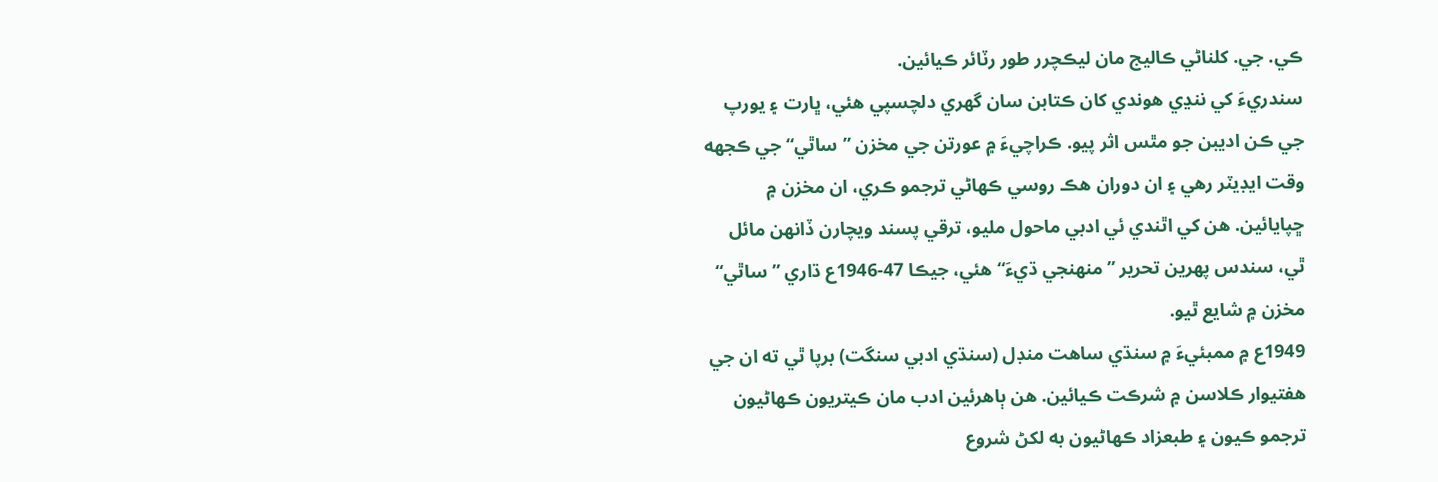ڪي. جي. کلناڻي ڪاليج مان ليڪچرر طور رٽائر ڪيائين.
سندريءَ کي ننڍي هوندي کان ڪتابن سان گهري دلچسپي هئي، ڀارت ۽ يورپ جي ڪن اديبن جو مٿس اثر پيو. ڪراچيءَ ۾ عورتن جي مخزن ”ساٿي“ جي ڪجهه وقت ايڊيٽر رهي ۽ ان دوران هڪ روسي ڪهاڻي ترجمو ڪري، ان مخزن ۾ ڇپايائين. هن کي اٿندي ئي ادبي ماحول مليو، ترقي پسند ويچارن ڏانهن مائل ٿي، سندس پهرين تحرير ”منهنجي ڌيءَ“ هئي، جيڪا 47-1946ع ڌاري ”ساٿي“ مخزن ۾ شايع ٿيو.
1949ع ۾ ممبئيءَ ۾ سنڌي ساهت منڊل (سنڌي ادبي سنگت) برپا ٿي ته ان جي هفتيوار ڪلاسن ۾ شرڪت ڪيائين. هن ٻاهرئين ادب مان ڪيتريون ڪهاڻيون ترجمو ڪيون ۽ طبعزاد ڪهاڻيون به لکڻ شروع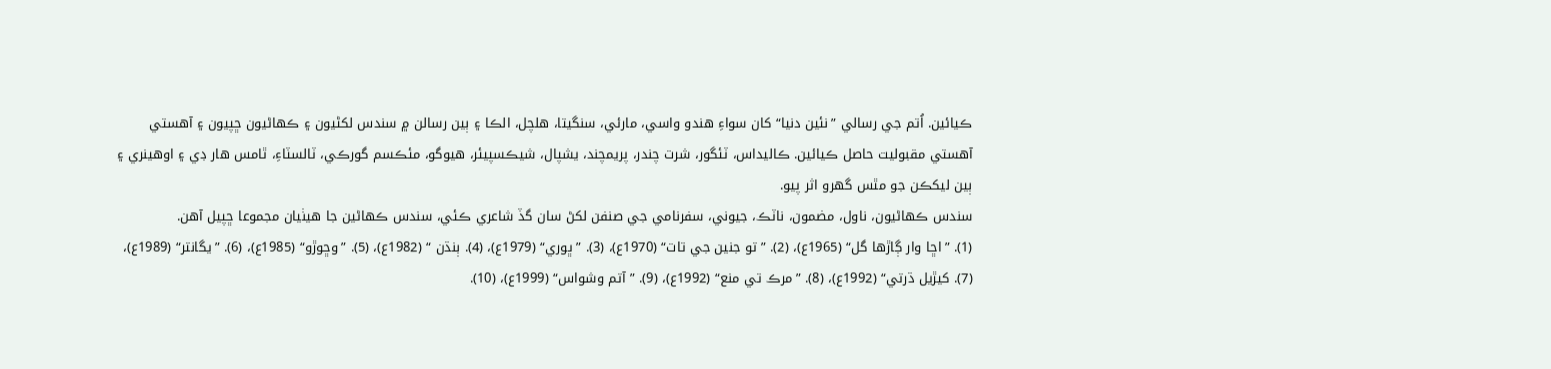ڪيائين. اُتم جي رسالي ”نئين دنيا“ کان سواءِ هندو واسي، مارئي، سنگيتا، هلچل، الڪا ۽ ٻين رسالن ۾ سندس لکڻيون ۽ ڪهاڻيون ڇپيون ۽ آهستي آهستي مقبوليت حاصل ڪيائين. ڪاليداس، ٽئگور، شرت چندر، پريمچند، يشپال، شيڪسپيئر، هيوگو، مئڪسم گورڪي، ٽالسٽاءِ، ٿامس هار ڊي ۽ اوهينري ۽ ٻين ليکڪن جو مٿس گهرو اثر پيو.
سندس ڪهاڻيون، ناول، مضمون، ناٽڪ، جيوني، سفرنامي جي صنفن لکڻ سان گڏ شاعري ڪئي، سندس ڪهاڻين جا هيٺيان مجموعا ڇپيل آهن.
(1). ”اڇا وار ڳاڙها گل“ (1965ع)، (2). ”تو جنين جي تات“ (1970ع)، (3). ”ڀوري“ (1979ع)، (4). ٻنڌن “ (1982ع)، (5). ”وڇوڙو“ (1985ع)، (6). ”يگانتر“ (1989ع)، (7). کيڙيل ڌرتي“ (1992ع)، (8). ”مرڪ تي منع“ (1992ع)، (9). ”آتم وشواس“ (1999ع)، (10).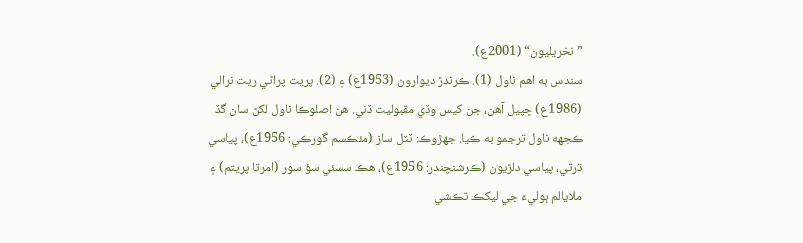”نخريليون“ (2001ع).
سندس ٻه اهم ناول (1). ڪرندڙ ديوارون (1953ع) ۽ (2). پريت پراڻي ريت نرالي (1986ع) ڇپيل آهن، جن کيس وڏي مقبوليت ڏني. هن اصلوڪا ناول لکڻ سان گڏ ڪجهه ناول ترجمو به ڪيا. جهڙوڪ: ٽٽل ساز (مئڪسم گورڪي: 1956ع)، پياسي ڌرتي، پياسي دلڙيون (ڪرشنچندر: 1956ع)، هڪ سسئي سؤ سور (امرتا پريتم) ۽ ملايالم ٻوليءَ جي ليکڪ تڪشي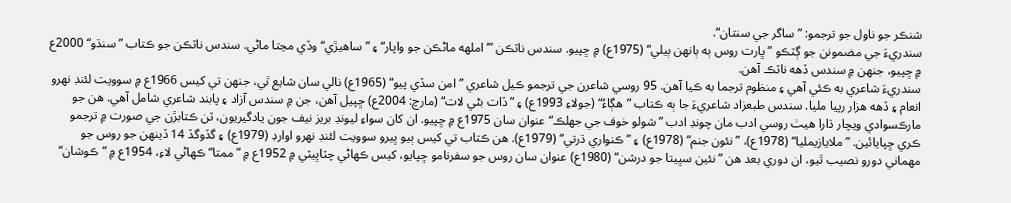شنڪر جو ناول جو ترجمو: ”ساگر جي سنتان“.
سندريءَ جي مضمونن جو ڳٽڪو ”ڀارت روس ٻه ٻانهن ٻيلي“ (1975ع) ۾ ڇپيو. سندس ناٽڪن ”’املهه ماڻڪن جو واپار“ ۽ ”ساهيڙي“ وڏي مڃتا ماڻي. سندس ناٽڪن جو ڪتاب ”سنڌو“ 2000ع ۾ ڇپيو، جنهن ۾ سندس ڏهه ناٽڪ آهن.
سندريءَ شاعري به ڪئي آهي ۽ منظوم ترجما به ڪيا آهن. 95 روسي شاعرن جي ترجمو ڪيل شاعري ”امن سڏي پيو“ (1965ع) نالي سان شايع ٿي، جنهن تي کيس 1966ع ۾ سوويت لئنڊ نهرو انعام ۽ ڏهه هزار رپيا مليا. سندس طبعزاد شاعريءَ جا ٻه ڪتاب ”هڳاءُ“ (جولاءِ 1993ع) ۽ ”ڏات بڻي لات“ (مارچ: 2004ع) ڇپيل آهن، جن ۾ سندس آزاد ۽ پابند شاعري شامل آهي. هن جو مارڪسوادي ويچار ڌارا هيٺ روسي ادب مان چونڊ ادب ”شولو خوف جي جهلڪ“ عنوان سان 1975ع ۾ ڇپيو. ان کان سواءِ ليونڊ بريز نيف جون يادگيريون، ٽن ڪتابڙن جي صورت ۾ ترجمو ڪري ڇپايائين. ”ملايازيمليا“ (1978ع)، ”نئون جنم“ (1978ع) ۽ ”ڪنواري ڌرتي“ (1979ع). هن ڪتاب تي کيس ٻيو ڀيرو سوويت لئنڊ نهرو اوارڊ (1979ع) ۽ گڏوگڏ 14 ڏينهن جو روس جو مهماني دورو نصيب ٿيو، ان دوري بعد هن ”نئين سڀيتا جو درشن“ (1980ع) عنوان سان روس جو سفرنامو ڇپايو، کيس ڪهاڻي چٽاڀيٽي ۾ 1952ع ۾ ”ممتا“ ڪهاڻي لاءِ، 1954ع ۾ ”ڪوشان“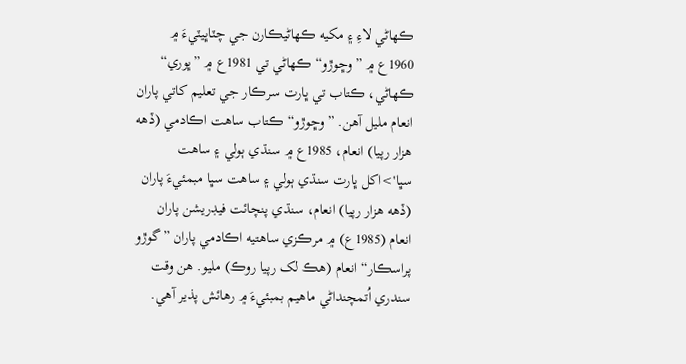ڪهاڻي لاءِ ۽ مکيه ڪهاڻيڪارن جي چٽاڀيٽيءَ ۾ 1960ع ۾ ”وڇوڙو“ ڪهاڻي تي 1981ع ۾ ”ڀوري“ ڪهاڻي، ڪتاب تي ڀارت سرڪار جي تعليم کاتي پاران انعام مليل آهن. ”وڇوڙو“ ڪتاب ساهت اڪادمي (ڏهه هزار رپيا) انعام، 1985ع ۾ سنڌي ٻولي ۽ ساهت سڀا'>اکل ڀارت سنڌي ٻولي ۽ ساهت سڀا مبمئيءَ پاران (ڏهه هزار رپيا) انعام، سنڌي پنچائت فيڊريشن پاران انعام (1985ع) ۾ مرڪزي ساهتيه اڪادمي پاران ”گوڙو پراسڪار“ انعام (هڪ لک رپيا روڪ) مليو. هن وقت سندري اُتمچنداڻي ماهيم بمبئيءَ ۾ رهائش پذير آهي.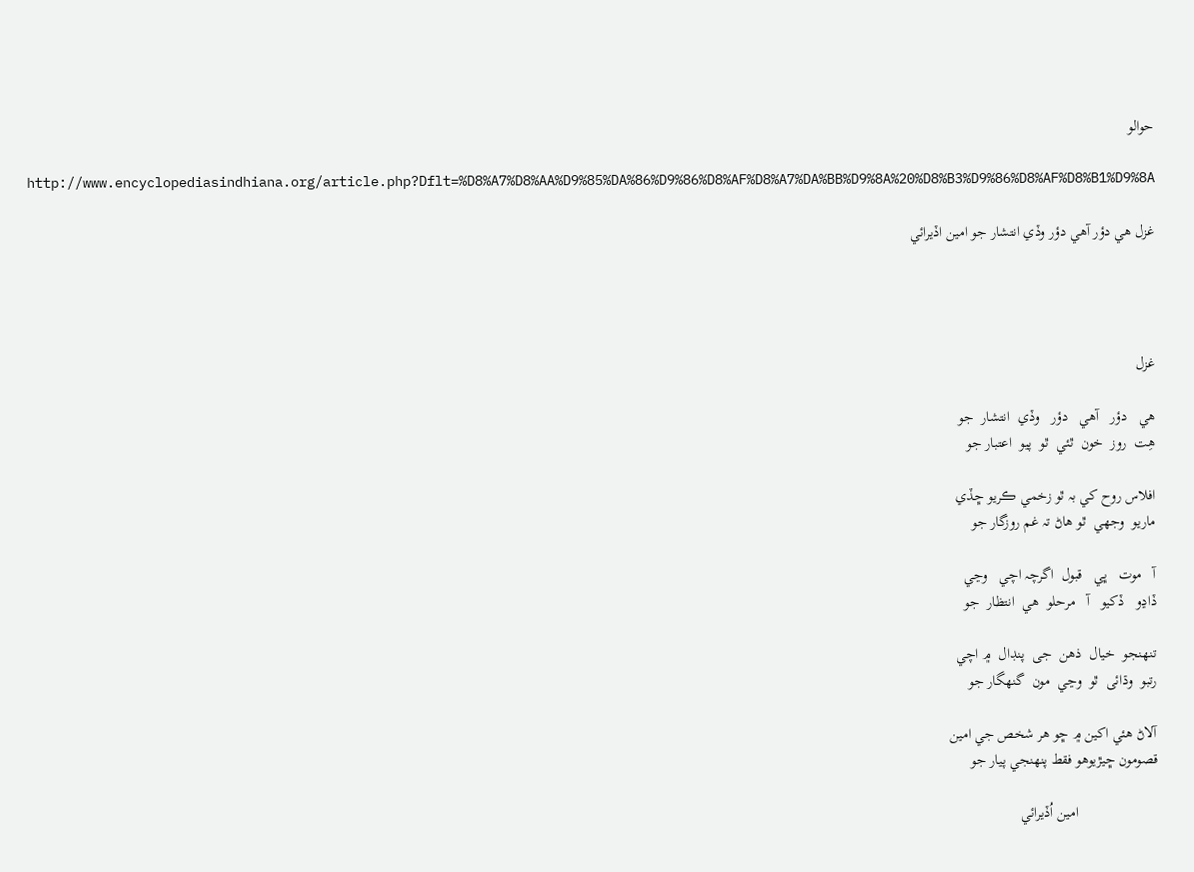حوالو

http://www.encyclopediasindhiana.org/article.php?Dflt=%D8%A7%D8%AA%D9%85%DA%86%D9%86%D8%AF%D8%A7%DA%BB%D9%8A%20%D8%B3%D9%86%D8%AF%D8%B1%D9%8A

غزل ھي دؤر آهي دؤر وڏي انتشار جو امين اڏيرائي




غزل

ھي   دؤر   آهي   دؤر   وڏي  انتشار  جو
هِت  روز  خون  ٿئي  ٿو  پيو  اعتبار جو

افلاس روح كي بہ ٿو زخمي ڪريو ڇڏي
ماريو  وجھي  ٿو هاڻ تہ غم روزگار جو

آ   موت   ڀي   قبول  اگرچہ اچي   وڃي
ڏاڍو   ڏکیو   آ   مرحلو  ھي  انتظار  جو

تنھنجو  خیال  ذھن  جی  پنڊال  ۾ اچي
رتبو  وڌائی  ٿو  وڃي  مون  گنھگار جو

آلاڻ ھئي اكين ۾ ڇو هر شخص جي امين
قصومون ڇیڙیوھو فقط پنهنجي پیار جو

                     امین اُڏیرائي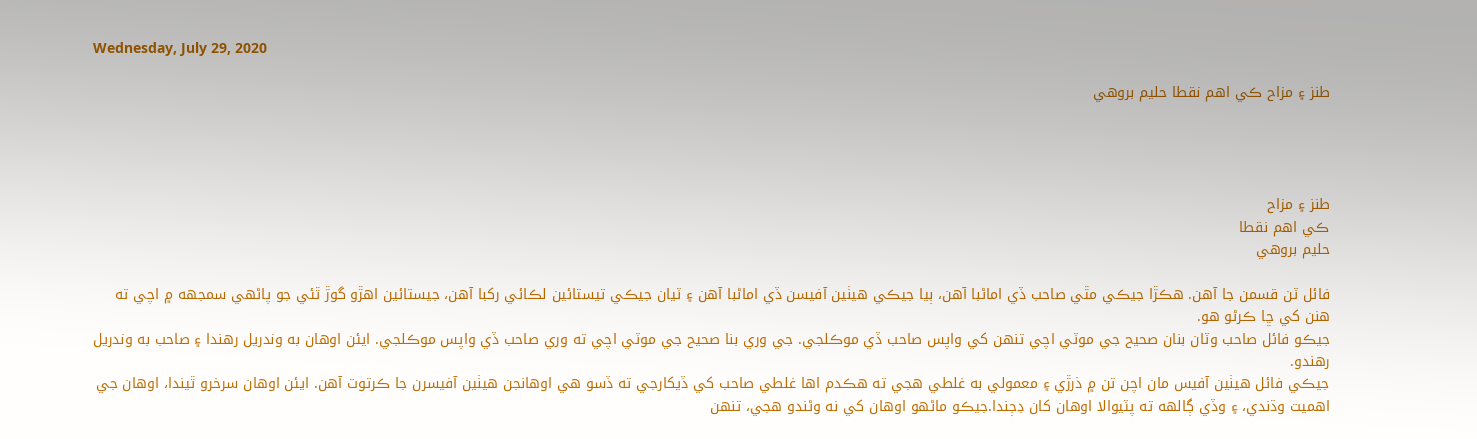Wednesday, July 29, 2020

طنز ۽ مزاح ڪي اهم نقطا حليم بروهي




طنز ۽ مزاح
ڪي اهم نقطا
حليم بروهي

فائل ٽن قسمن جا آهن. هڪڙا جيڪي مٿي صاحب ڏي اماڻبا آهن، ٻيا جيڪي هيٺين آفيسن ڏي اماڻبا آهن ۽ ٽيان جيڪي تيستائين لڪائي رکبا آهن، جيستائين اهڙو گوڙ ٿئي جو پاڻهي سمجهه ۾ اچي ته هنن کي ڇا ڪرڻو هو.
جيڪو فائل صاحب وٽان بنان صحيح جي موٽي اچي تنهن کي واپس صاحب ڏي موڪلجي. جي وري بنا صحيح جي موٽي اچي ته وري صاحب ڏي واپس موڪلجي. ايئن اوهان به وندريل رهندا ۽ صاحب به وندريل رهندو.
جيڪي فائل هيٺين آفيس مان اچن تن ۾ ذرڙي ۽ معمولي به غلطي هجي ته هڪدم اها غلطي صاحب کي ڏيکارجي ته ڏسو هي اوهانجن هيٺين آفيسرن جا ڪرتوت آهن. ايئن اوهان سرخرو ٿيندا، اوهان جي اهميت وڌندي، ۽ وڏي ڳالهه ته پٽيوالا اوهان کان ڊڄندا.جيڪو ماڻهو اوهان کي نه وڻندو هجي، تنهن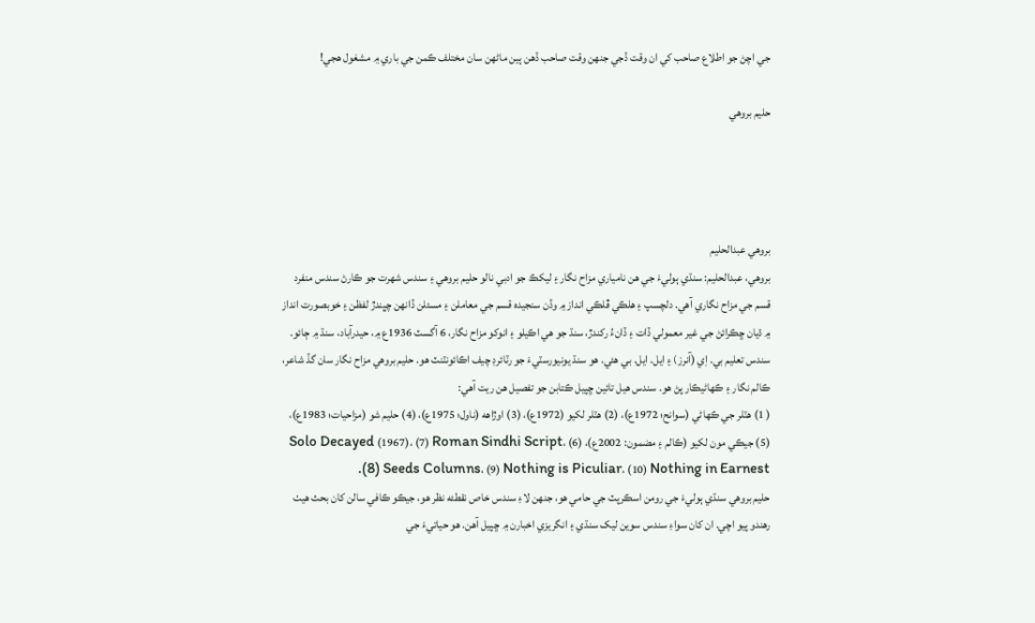جي اچڻ جو اطلاع صاحب کي ان وقت ڏجي جنهن وقت صاحب ڏهن ٻين ماڻهن سان مختلف ڪمن جي باري ۾ مشغول هجي!

حليم بروهي




بروهي عبدالحليم
بروهي، عبدالحليم: سنڌي ٻوليءَ جي هن نامياري مزاح نگار ۽ ليکڪ جو ادبي نالو حليم بروهي ۽ سندس شهرت جو ڪارڻ سندس منفرد قسم جي مزاح نگاري آهي. دلچسپ ۽ هلڪي ڦلڪي انداز ۾ وڏن سنجيده قسم جي معاملن ۽ مسئلن ڏانهن چڀندڙ لفظن ۽ خوبصورت انداز ۾ ڌيان ڇڪرائڻ جي غير معمولي ڏات ۽ ڏانءُ رکندڙ، سنڌ جو هي اڪيلو ۽ انوکو مزاح نگار، 6 آگسٽ 1936ع ۾، حيدرآباد، سنڌ ۾ ڄائو. سندس تعليم بي. اِي (آنرز) ۽ ايل. ايل. بي هئي. هو سنڌ يونيورسٽيءَ جو رٽائرڊ چيف اڪائونٽنٽ هو. حليم بروهي مزاح نگار سان گڏ شاعر، ڪالم نگار ۽ ڪهاڻيڪار پڻ هو. سندس هيل تائين ڇپيل ڪتابن جو تفصيل هن ريت آهي:
( 1) هٽلر جي ڪهاڻي (سوانح؛ 1972ع)، (2) هٽلر لکيو (1972ع)، (3) اوڙاهه (ناول؛ 1975ع)، (4) حليم شو (مزاحيات؛ 1983ع)، (5) جيڪي مون لکيو (ڪالم ۽ مضمون: 2002ع)، (6) Solo Decayed (1967)، (7) Roman Sindhi Script، (8) Seeds Columns، (9) Nothing is Piculiar، (10) Nothing in Earnest.
حليم بروهي سنڌي ٻوليءَ جي رومن اسڪرپٽ جي حامي هو، جنهن لاءِ سندس خاص نقطئه نظر هو، جيڪو ڪافي سالن کان بحث هيٺ رهندو پيو اچي. ان کان سواءِ سندس سوين ليک سنڌي ۽ انگريزي اخبارن ۾ ڇپيل آهن. هو حياتيءَ جي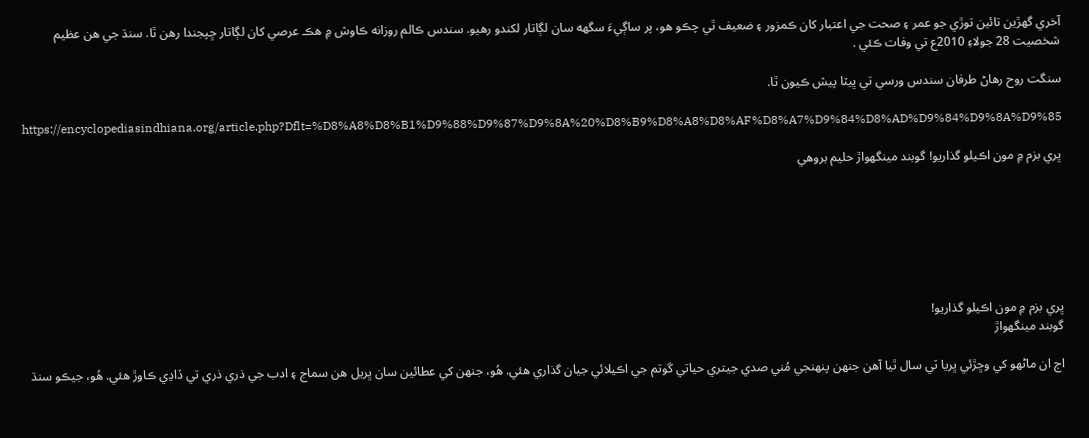آخري گهڙين تائين توڙي جو عمر ۽ صحت جي اعتبار کان ڪمزور ۽ ضعيف ٿي چڪو هو، پر ساڳيءَ سگهه سان لڳاتار لکندو رهيو. سندس ڪالم روزانه ڪاوش ۾ هڪ عرصي کان لڳاتار ڇپجندا رهن ٿا. سنڌ جي هن عظيم شخصيت 28 جولاءِ 2010ع تي وفات ڪئي .

سنگت روح رهاڻ طرفان سندس ورسي تي ڀيٽا پيش ڪيون ٿا.

https://encyclopediasindhiana.org/article.php?Dflt=%D8%A8%D8%B1%D9%88%D9%87%D9%8A%20%D8%B9%D8%A8%D8%AF%D8%A7%D9%84%D8%AD%D9%84%D9%8A%D9%85

ڀري بزم ۾ مون اڪيلو گذاريو! گوبند مينگهواڙ حليم بروهي







ڀري بزم ۾ مون اڪيلو گذاريو!
گوبند مينگهواڙ

اڄ ان ماڻهو کي وڇڙئي ڀريا ٽي سال ٿيا آهن جنهن پنهنجي مُني صدي جيتري حياتي گوتم جي اڪيلائي جيان گذاري هئي. هُو، جنهن کي عطائين سان ڀريل هن سماج ۽ ادب جي ذري ذري تي ڏاڍي ڪاوڙ هئي. هُو، جيڪو سنڌ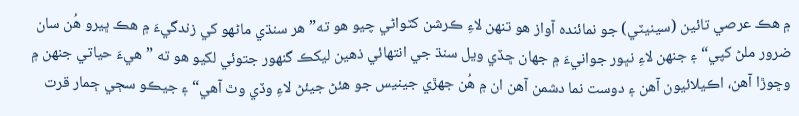۾ هڪ عرصي تائين (سينيٽي) جو نمائنده آواز هو تنهن لاءِ ڪرشن کٽواڻي چيو هو ته”هر سنڌي ماڻهو کي زندگيءَ ۾ هڪ ڀيرو هُن سان ضرور ملڻ کپي“ ۽ جنهن لاءِ نڀور جوانيءَ ۾ جهان ڇڏي ويل سنڌ جي انتهائي ذهين ليکڪ گنهور جتوئي لکيو هو ته ”هيءَ حياتي جنهن ۾ وڇوڙا آهن، اڪيلائيون آهن ۽ دوست نما دشمن آهن ان ۾ هُن جهڙي جينيس جو هئڻ جيئڻ لاءِ وڏي وٿ آهي“ ۽ جيڪو سڄي ڄمار قرت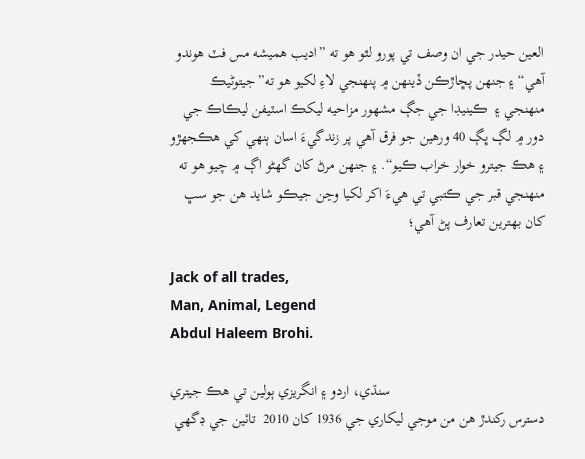العين حيدر جي ان وصف تي پورو لٿو هو ته ”اديب هميشه مس فٽ هوندو آهي“ ۽ جنهن پڇاڙڪن ڏينهن ۾ پنهنجي لاءِ لکيو هو ته”جيتوڻيڪ منهنجي ۽  ڪينيڊا جي جڳ مشهور مزاحيه ليکڪ اسٽيفن ليڪاڪ جي دور ۾ لڳ ڀڳ 40 ورهين جو فرق آهي پر زندگيءَ اسان ٻنهي کي هڪجهڙو ۽ هڪ جيترو خوار خراب ڪيو“. ۽ جنهن مرڻ کان گهڻو اڳ ۾ چيو هو ته منهنجي قبر جي ڪتبي تي هيءَ اکر لکيا وڃن جيڪو شايد هن جو سڀ کان بهترين تعارف پڻ آهي؛

Jack of all trades,
Man, Animal, Legend
Abdul Haleem Brohi.

                                         سنڌي، اردو ۽ انگريزي ٻولين تي هڪ جيتري دسترس رکندڙ هن من موجي ليکاري جي 1936 کان 2010  تائين جي ڊگهي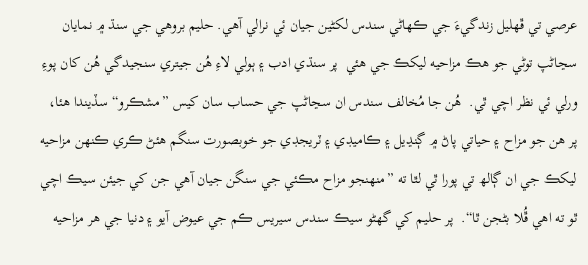عرصي تي ڦهليل زندگيءَ جي ڪهاڻي سندس لکڻين جيان ئي نرالي آهي. حليم بروهي جي سنڌ ۾ نمايان سڃاڻپ توڻي جو هڪ مزاحيه ليکڪ جي هئي  پر سنڌي ادب ۽ ٻولي لاءِ هُن جيتري سنجيدگي هُن کان پوءِ ورلي ئي نظر اچي ٿي.  هُن جا مُخالف سندس ان سڃاڻپ جي حساب سان کيس ”مشڪرو“ سڏيندا هئا، پر هن جو مزاح ۽ حياتي پاڻ ۾ ڳنڍيل ۽ ڪاميڊي ۽ ٽريجڊي جو خوبصورت سنگم هئڻ ڪري ڪنهن مزاحيه ليکڪ جي ان ڳالھ تي پورا ٿي لٿا ته ”منهنجو مزاح مڪئي جي سنگن جيان آهي جن کي جيئن سيڪ اچي ٿو ته اهي ڦُلا بڻجن ٿا“.  پر حليم کي گهڻو سيڪ سندس سيريس ڪم جي عيوض آيو ۽ دنيا جي هر مزاحيه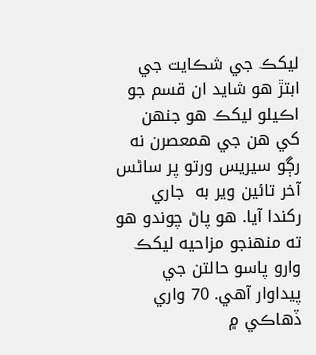ليکڪ جي شڪايت جي ابتڙ هو شايد ان قسم جو اڪيلو ليکڪ هو جنهن کي هن جي همعصرن نه رڳو سيريس ورتو پر ساڻس آخر تائين وير به  جاري رکندا آيا. هو پاڻ چوندو هو ته منهنجو مزاحيه ليکڪ وارو پاسو حالتن جي پيداوار آهي. 70 واري ڏهاڪي ۾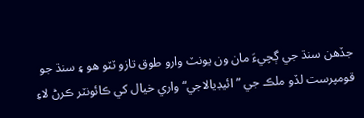جڏهن سنڌ جي ڳچيءَ مان ون يونٽ وارو طوق تازو ٽٽو هو ۽ سنڌ جو قومپرست لڏو ملڪ جي ”ائيڊيالاجي“ واري خيال کي ڪائونٽر ڪرڻ لاءِ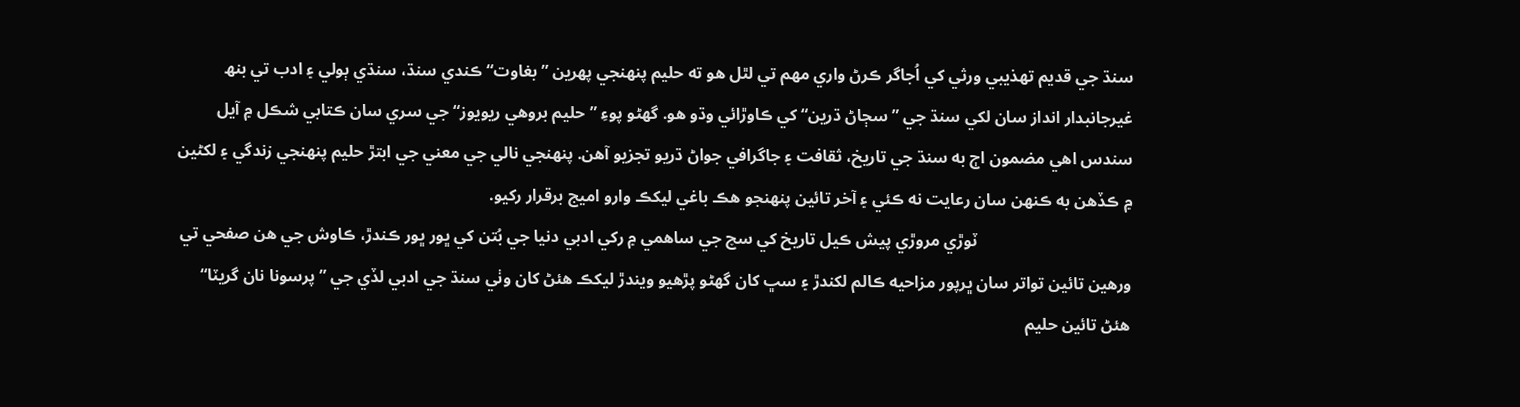سنڌ جي قديم تهذيبي ورثي کي اُجاگر ڪرڻ واري مهم تي لٿل هو ته حليم پنهنجي پهرين ”بغاوت“ ڪندي سنڌ، سنڌي ٻولي ۽ ادب تي بنھ غيرجانبدار انداز سان لکي سنڌ جي ”سڄاڻ ڌرين“ کي ڪاوڙائي وڌو هو. گهڻو پوءِ ”حليم بروهي ريويوز“ جي سري سان ڪتابي شڪل ۾ آيل سندس اهي مضمون اڄ به سنڌ جي تاريخ، ثقافت ۽ جاگرافي جواڻ ڌريو تجزيو آهن. پنهنجي نالي جي معني جي ابتڙ حليم پنهنجي زندگي ۽ لکڻين ۾ ڪڏهن به ڪنهن سان رعايت نه ڪئي ۽ آخر تائين پنهنجو هڪ باغي ليکڪ وارو اميج برقرار رکيو.
                                     ٽوڙي مروڙي پيش ڪيل تاريخ کي سچ جي ساهمي ۾ رکي ادبي دنيا جي بُتن کي ڀور ڀور ڪندڙ، ڪاوش جي هن صفحي تي ورهين تائين تواتر سان ڀرپور مزاحيه ڪالم لکندڙ ۽ سڀ کان گهڻو پڙهيو ويندڙ ليکڪ هئڻ کان وٺي سنڌ جي ادبي لڏي جي ”پرسونا نان گريٽا“ هئڻ تائين حليم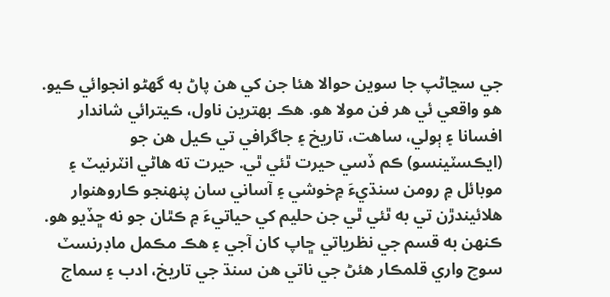جي سڃاڻپ جا سوين حوالا هئا جن کي هن پاڻ به گهڻو انجوائي ڪيو. هو واقعي ئي هر فن مولا هو. هڪ بهترين ناول، ڪيترائي شاندار افسانا ۽ ٻولي، ساهت، تاريخ ۽ جاگرافي تي ڪيل هن جو (ايڪسٽينسو) ڪم ڏسي حيرت ٿئي ٿي. حيرت ته هاڻي انٽرنيٽ ۽ موبائل ۾ رومن سنڌيءَ ۾خوشي ۽ آساني سان پنهنجو ڪاروهنوار هلائيندڙن تي به ٿئي ٿي جن حليم کي حياتيءَ ۾ ڪٿان جو نه ڇڏيو هو. ڪنهن به قسم جي نظرياتي ڇاپ کان آجي ۽ هڪ مڪمل ماڊرنسٽ سوچ واري قلمڪار هئڻ جي ناتي هن سنڌ جي تاريخ، ادب ۽ سماج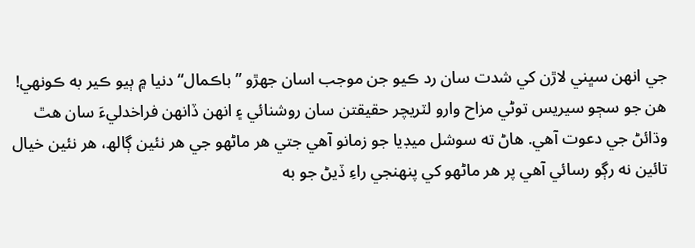جي انهن سڀني لاڙن کي شدت سان رد ڪيو جن موجب اسان جهڙو ”باڪمال“ دنيا ۾ ٻيو ڪير به ڪونهي! هن جو سڄو سيريس توڻي مزاح وارو لٽريچر حقيقتن سان روشنائي ۽ انهن ڏانهن فراخدليءَ سان هٿ وڌائڻ جي دعوت آهي. هاڻ ته سوشل ميڊيا جو زمانو آهي جتي هر ماڻهو جي هر نئين ڳالھ، هر نئين خيال تائين نه رڳو رسائي آهي پر هر ماڻهو کي پنهنجي راءِ ڏيڻ جو به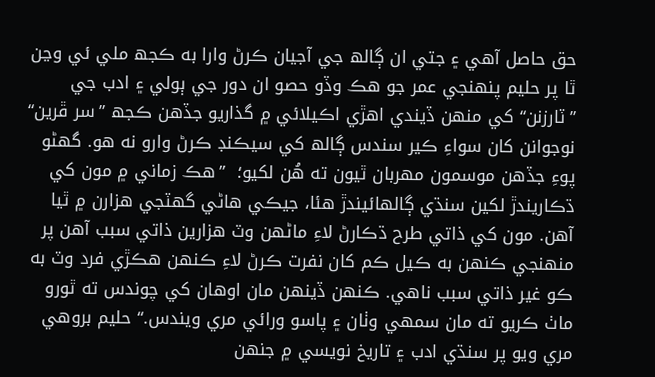حق حاصل آهي ۽ جتي ان ڳالھ جي آجيان ڪرڻ وارا به ڪجھ ملي ئي وڃن ٿا پر حليم پنهنجي عمر جو هڪ وڏو حصو ان دور جي ٻولي ۽ ادب جي ”ٽارزنن“ کي منهن ڏيندي اهڙي اڪيلائي ۾ گذاريو جڏهن ڪجھ ”سر ڦرين“ نوجوانن کان سواءِ ڪير سندس ڳالھ کي سيڪنڊ ڪرڻ وارو نه هو. گهڻو پوءِ جڏهن موسمون مهربان ٿيون ته هُن لکيو؛  ”هڪ زماني ۾ مون کي ڌڪاريندڙ لکين سنڌي ڳالهائيندڙ هئا، جيڪي هاڻي گهٽجي هزارن ۾ ٿيا آهن. مون کي ذاتي طرح ڌڪارڻ لاءِ ماڻهن وٽ هزارين ذاتي سبب آهن پر منهنجي ڪنهن به ڪيل ڪم کان نفرت ڪرڻ لاءِ ڪنهن هڪڙي فرد وٽ به ڪو غير ذاتي سبب ناهي. ڪنهن ڏينهن مان اوهان کي چوندس ته ٿورو ماٺ ڪريو ته مان سمهي وٺان ۽ پاسو ورائي مري ويندس.“ حليم بروهي مري ويو پر سنڌي ادب ۽ تاريخ نويسي ۾ جنهن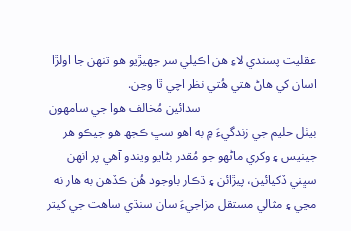عقليت پسندي لاءِ هن اڪيلي سر جهيڙيو هو تنهن جا اولڙا اسان کي هاڻ هتي هُتي نظر اچي ٿا وڃن.
                                     سدائين مُخالف هوا جي سامهون بيٺل حليم جي زندگيءَ ۾ به اهو سڀ ڪجھ هو جيڪو هر جينيس ۽ وکري ماڻهو جو مُقدر بڻايو ويندو آهي پر انهن سڀني ڏکيائين، پيڙائن ۽ ڌڪار باوجود هُن ڪڏهن به هار نه مڃي ۽ مثالي مستقل مزاجيءَ سان سنڌي ساهت جي کيتر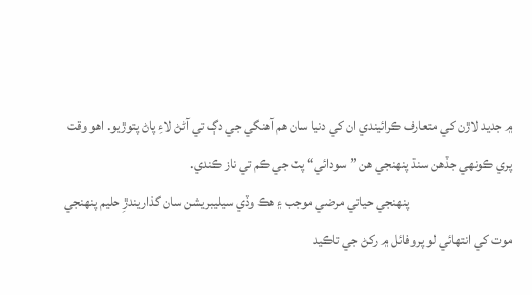۾ جديد لاڙن کي متعارف ڪرائيندي ان کي دنيا سان هم آهنگي جي دڳ تي آڻڻ لاءِ پاڻ پتوڙيو. اهو وقت پري ڪونهي جڏهن سنڌ پنهنجي هن ”سودائي“ پٽ جي ڪم تي ناز ڪندي.
                                      پنهنجي حياتي مرضي موجب ۽ هڪ وڏي سيليبريشن سان گذاريندڙِ حليم پنهنجي موت کي انتهائي لو پروفائل ۾ رکڻ جي تاڪيد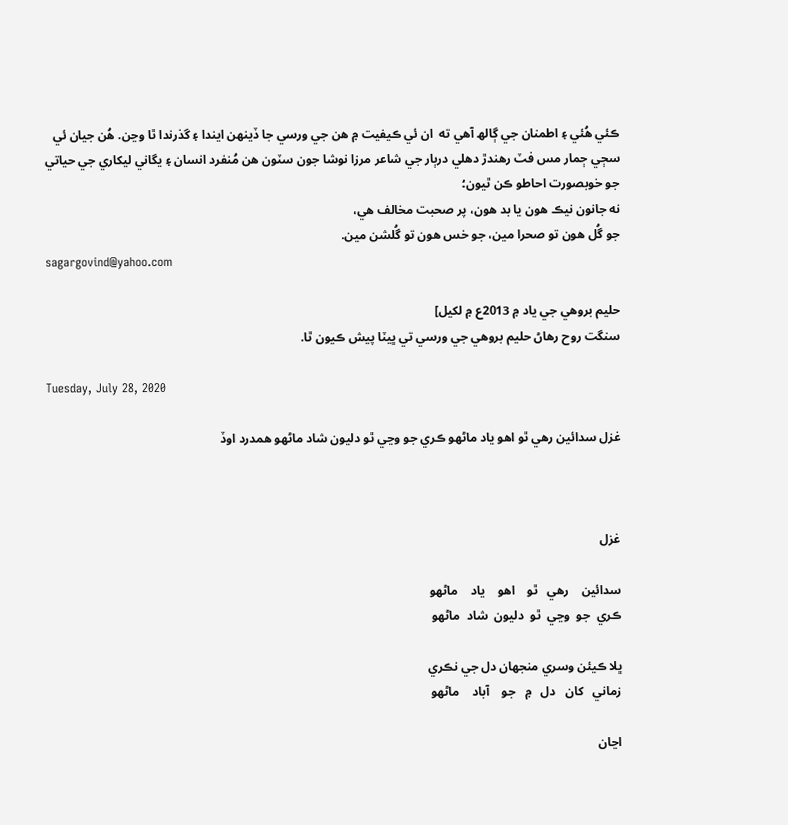ڪئي هُئي ۽ اطمنان جي ڳالھ آهي ته  ان ئي ڪيفيت ۾ هن جي ورسي جا ڏينهن ايندا ۽ گذرندا ٿا وڃن. هُن جيان ئي سڄي ڄمار مس فٽ رهندڙ دهلي درٻار جي شاعر مرزا نوشا جون سٽون هن مُنفرد انسان ۽ يگاني ليکاري جي حياتي جو خوبصورت احاطو ڪن ٿيون؛
نه جانون نيڪ هون يا بد هون، پر صحبت مخالف هي،
جو گُل هون تو صحرا مين، جو خس هون تو گُلشن مين.
sagargovind@yahoo.com

حليم بروهي جي ياد ۾ 2013ع ۾ لکيل]
سنگت روح رهاڻ حليم بروهي جي ورسي تي ڀيٽا پيش ڪيون ٿا.

Tuesday, July 28, 2020

غزل سدائين رهي ٿو اهو ياد ماڻهو ڪري جو وڃي ٿو دليون شاد ماڻهو همدرد اوڏ



غزل

سدائين    رهي   ٿو    اهو    ياد    ماڻهو
ڪري  جو  وڃي  ٿو  دليون  شاد  ماڻهو

ڀلا ڪيئن وسري منجهان دل جي نڪري
زماني   کان   دل   ۾   جو    آباد    ماڻهو

اڃان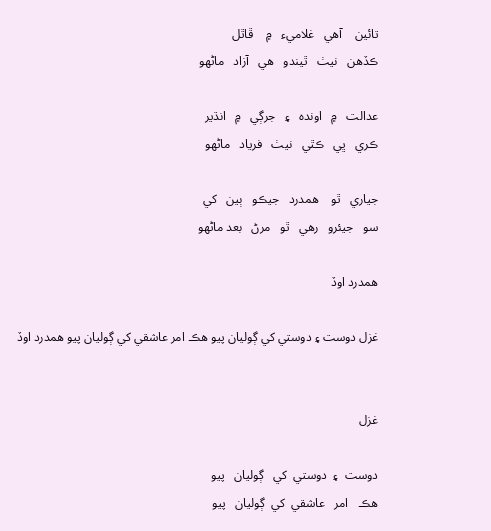تائين    آهي   غلاميء   ۾    ڦاٿل
ڪڏهن   نيٺ   ٿيندو   هي   آزاد   ماڻهو

عدالت   ۾   اونده   ۽   جرڳي   ۾   انڌير
ڪري   ڀي   ڪٿي   نيٺ   فرياد   ماڻهو

جياري   ٿو    همدرد   جيڪو   ٻين   کي
سو   جيئرو   رهي   ٿو   مرڻ   بعد ماڻهو

همدرد اوڏ

غزل دوست ۽ دوستي کي ڳوليان پيو هڪ امر عاشقي کي ڳوليان پيو همدرد اوڏ


غزل

دوست  ۽  دوستي  کي   ڳوليان   پيو
هڪ   امر   عاشقي  کي  ڳوليان   پيو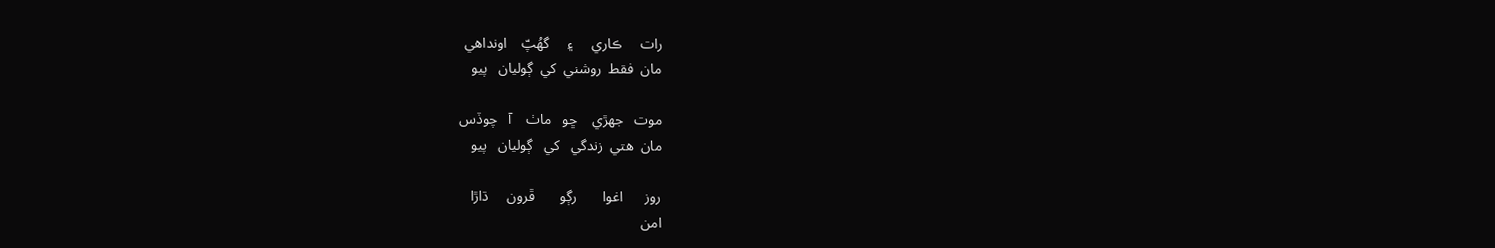رات     ڪاري     ۽     گهُپّ    اونداهي
مان  فقط  روشني  کي  ڳوليان   پيو

موت   جهڙي    ڇو   ماٺ    آ   چوڏس
مان  هتي  زندگي   کي   ڳوليان   پيو

روز      اغوا       رڳو       ڦرون     ڌاڙا
امن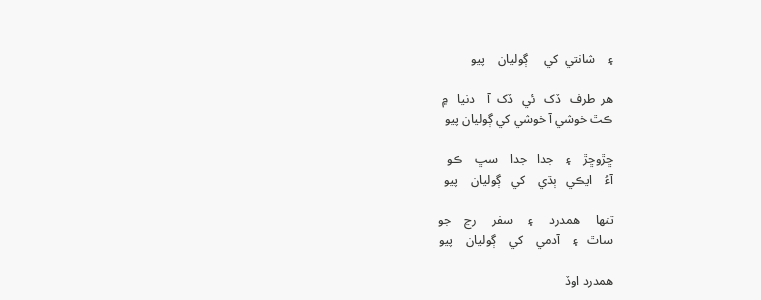۽    شانتي  کي     ڳوليان    پيو

هر  طرف   ڏک   ئي   ڏک  آ    دنيا   ۾
ڪٿ خوشي آ خوشي کي ڳوليان پيو

ڇڙوڇڙ    ۽    جدا   جدا    سڀ    ڪو
آءُ    ايڪي   ٻڌي    کي   ڳوليان    پيو

تنها     همدرد     ۽     سفر     رڃ    جو
ساٿ   ۽    آدمي    کي    ڳوليان    پيو

همدرد اوڏ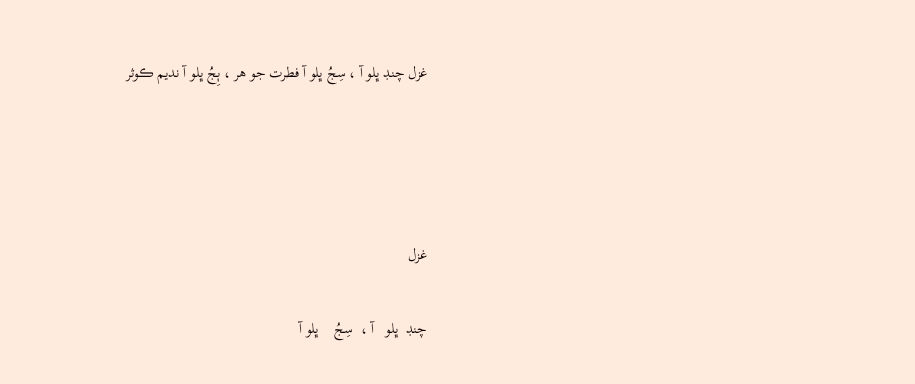غزل چنڊ ڀلو آ ، سِجُ ڀلو آ فطرت جو ھر ، ٻِجُ ڀلو آ نديم ڪوثر




غزل

چنڊ  ڀلو   آ ،  سِجُ    ڀلو آ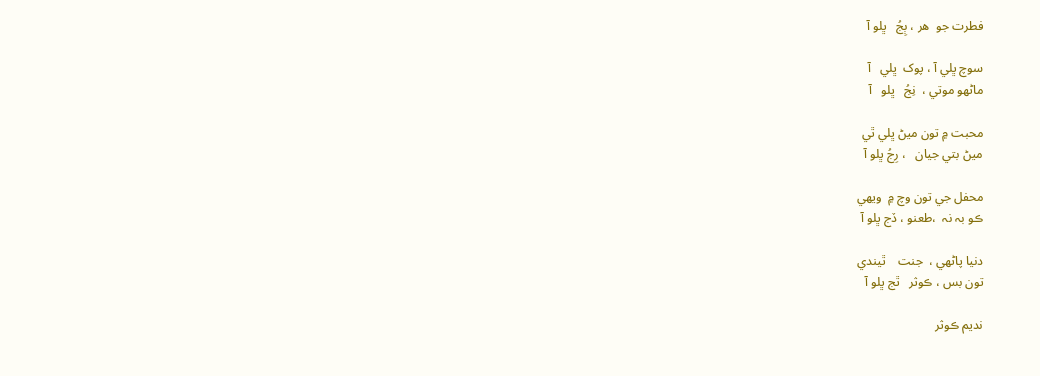فطرت جو  ھر ، ٻِجُ   ڀلو آ

سوچ ڀلي آ ، پوک  ڀلي   آ
ماڻھو موتي ،  نِجُ   ڀلو   آ

محبت ۾ تون ميڻ ڀلي ٿي
ميڻ بتي جيان   ، رِجُ ڀلو آ

محفل جي تون وچ ۾  ويهي
ڪو بہ نہ  ،طعنو ، ڏج ڀلو آ

دنيا پاڻھي ،  جنت    ٿيندي
تون بس ، ڪوثر   ٿج ڀلو آ

نديم ڪوثر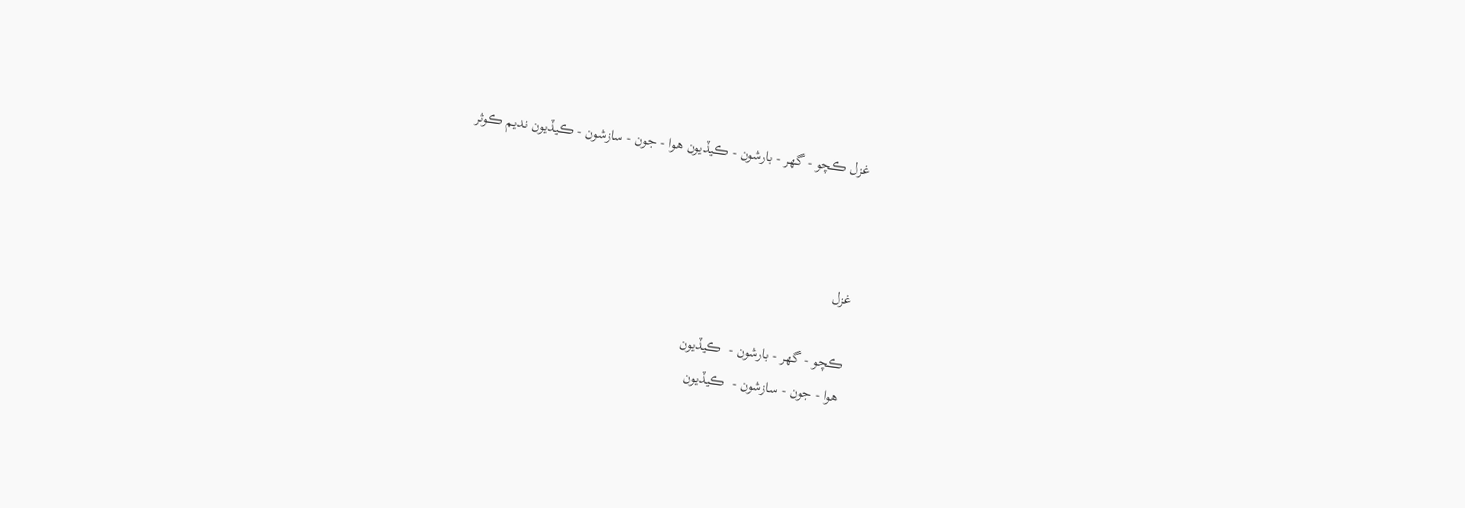غزل ڪچو - گهر - بارشون - ڪيڏيون هوا - جون - سازشون - ڪيڏيون نديم ڪوثر



غزل

ڪچو - گهر - بارشون -  ڪيڏيون
هوا - جون - سازشون -  ڪيڏيون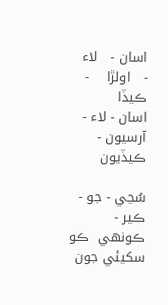اسان -   لاء   -   اولڙا    -   ڪيڏا
اسان - لاء - آرسيون -   ڪيڏيون

سُڃي - جو - ڪير - ڪونهي  ڪو
سکيئي جون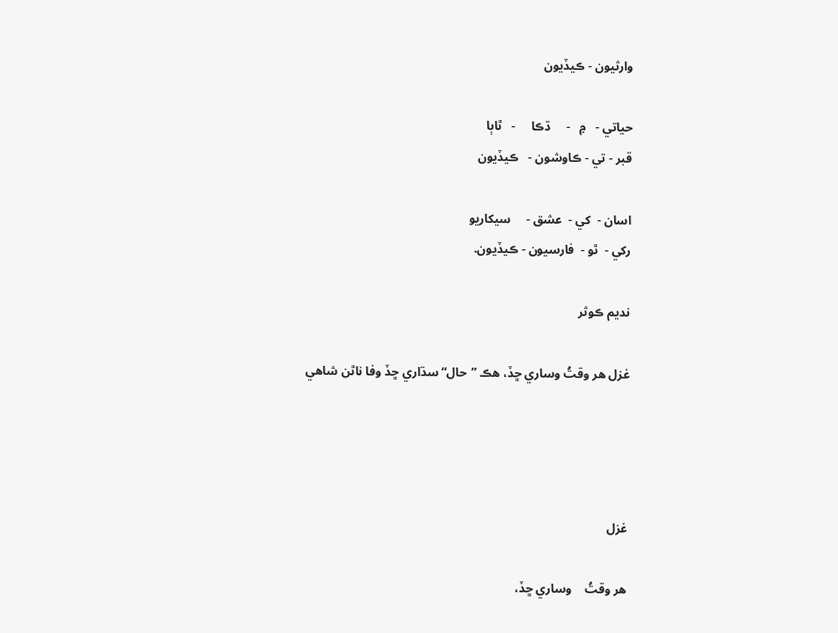وارثيون - ڪيڏيون

حياتي -   ۾   -     ڌڪا     -   ٿاٻا
قبر - تي - ڪاوشون -   ڪيڏيون

اسان -  کي -  عشق -     سيکاريو
رکي -  ٿو -  فارسيون - ڪيڏيون.

نديم ڪوثر

غزل هر وقتُ وساري ڇڏ، هڪ ”حال“ سڌاري ڇڏ وفا ناٿن شاهي




غزل

هر وقتُ    وساري ڇڏ،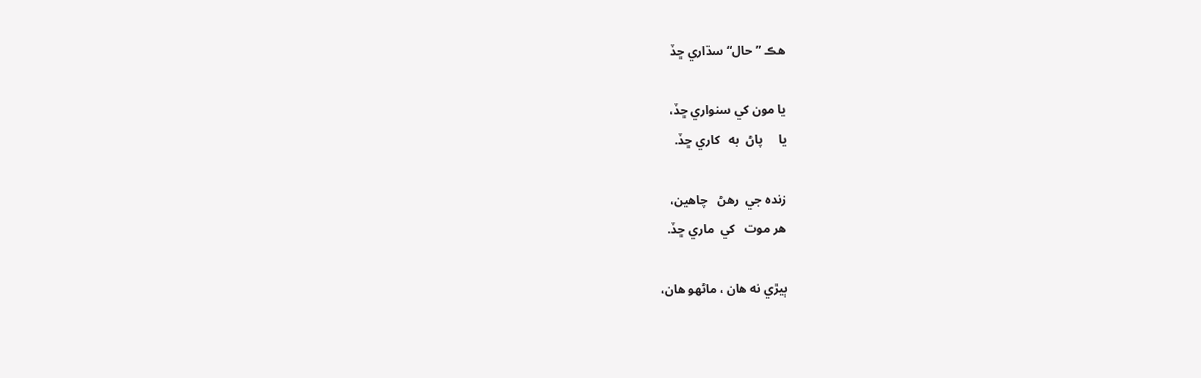هڪ ”حال“ سڌاري ڇڏ

يا مون کي سنواري ڇڏ،
يا     پاڻ  به   کاري ڇڏ.

زنده جي  رهڻ   چاهين،
هر موت   کي  ماري ڇڏ.

ٻيڙي نه هان ، ماڻهو هان،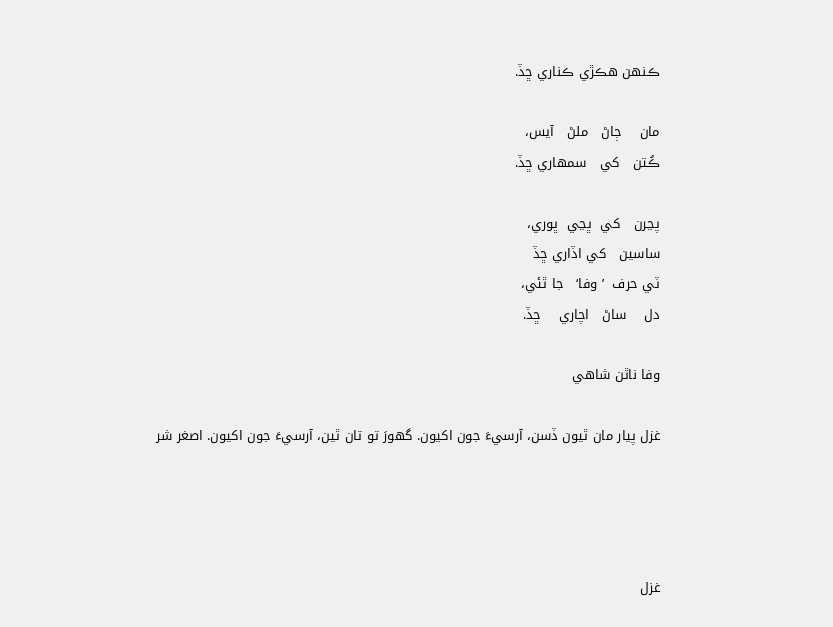ڪنهن هڪڙي ڪناري ڇڏ.

مان    ڄاڻ   ملڻ   آيس،
ڪُتن   کي   سمهاري ڇڏ.

پڃرن   کي  ڀڃي  ڀوري،
ساسين   کي اڏاري ڇڏ
ٽي حرف  ’وفا‘   جا ٿئي،
دل    ساڻ   اچاري    ڇڏ.

وفا ناٿن شاهي

غزل پيار مان ٿيون ڏسن، آرسيءَ جون اکيون. گهورَ تو تان ٿين، آرسيءَ جون اکيون. اصغر شر




غزل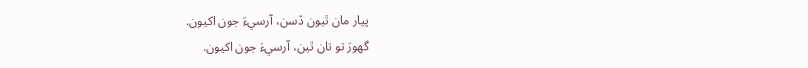پيار مان ٿيون ڏسن، آرسيءَ جون اکيون.
گهورَ تو تان ٿين، آرسيءَ جون اکيون.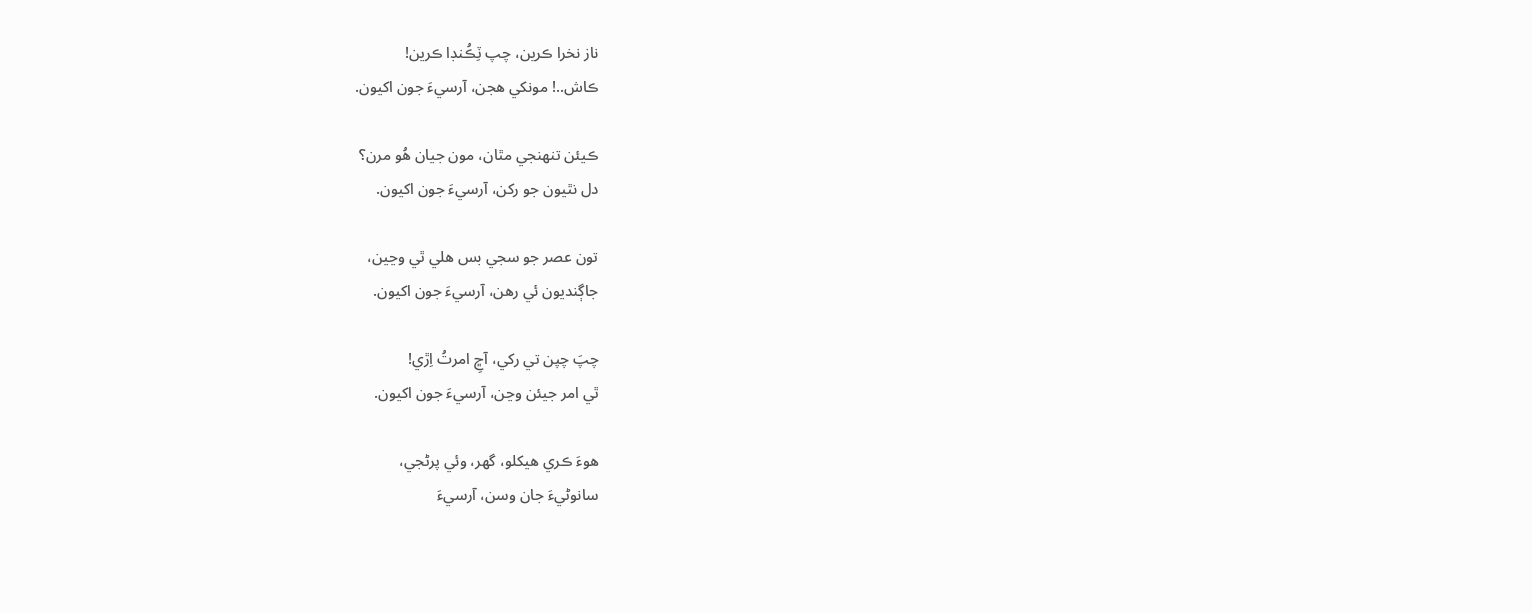ناز نخرا ڪرين، چپ ٽِڪُنڊا ڪرين!
ڪاش..! مونکي هجن، آرسيءَ جون اکيون.

ڪيئن تنهنجي مٿان، مون جيان هُو مرن؟
دل نٿيون جو رکن، آرسيءَ جون اکيون.

تون عصر جو سجي بس هلي ٿي وڃين،
جاڳنديون ئي رهن، آرسيءَ جون اکيون.

چپَ چپن تي رکي، آڇِ امرتُ اِڙي!
ٿي امر جيئن وڃن، آرسيءَ جون اکيون.

هوءَ ڪري هيکلو، گهر، وئي پرڻجي،
سانوڻيءَ جان وسن، آرسيءَ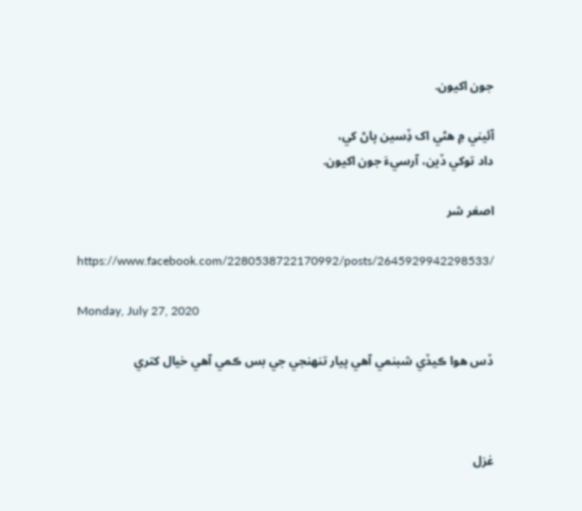جون اکيون.

آئيني ۾ هڻي اک ڏِسين پاڻ کي،
داد توکي ڏين، آرسيءَ جون اکيون.

اصغر شر

https://www.facebook.com/2280538722170992/posts/2645929942298533/

Monday, July 27, 2020

ڏس ھوا ڪيڏي شبنمي آھي پيار تنھنجي جي بس ڪمي آھي خيال کتري



غزل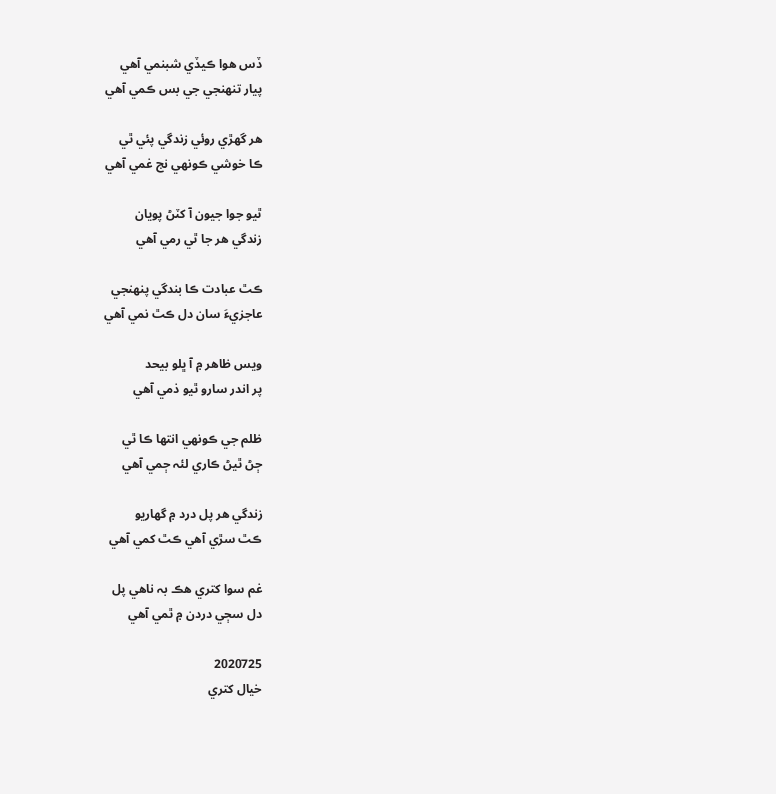ڏس ھوا ڪيڏي شبنمي آھي
پيار تنھنجي جي بس ڪمي آھي

ھر گهڙي روئي زندگي پئي ٿي
ڪا خوشي ڪونهي نج غمي آھي

ٿيو جوا جيون آ کٽڻ پويان
زندگي ھر جا ٿي رمي آھي

ڪٿ عبادت ڪا بندگي پنھنجي
عاجزيءَ سان دل ڪٿ نمي آھي

ويس ظاھر ۾ آ ڀلو بيحد
پر اندر سارو ٿيو ذمي آھي

ظلم جي ڪونهي انتھا ڪا ٿي
ڄڻ ٿيڻ ڪاري لئہ ڄمي آھي

زندگي ھر پل درد ۾ گهاريو
ڪٿ سڙي آھي ڪٿ کمي آھي

غم سوا کتري ھڪ بہ ناھي پل
دل سڄي دردن ۾ ٿمي آھي

2020725
خيال کتري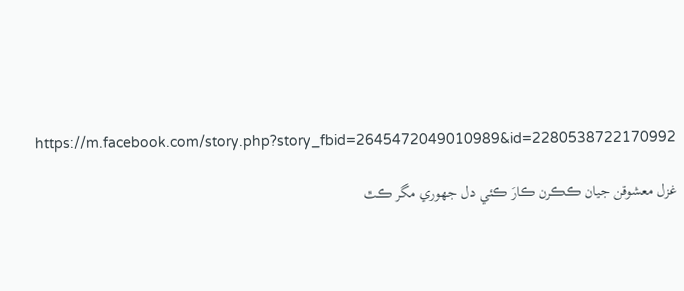https://m.facebook.com/story.php?story_fbid=2645472049010989&id=2280538722170992

غزل معشوقن جيان ڪڪرن ڪارَ ڪئي دل جهوري مگر ڪٿ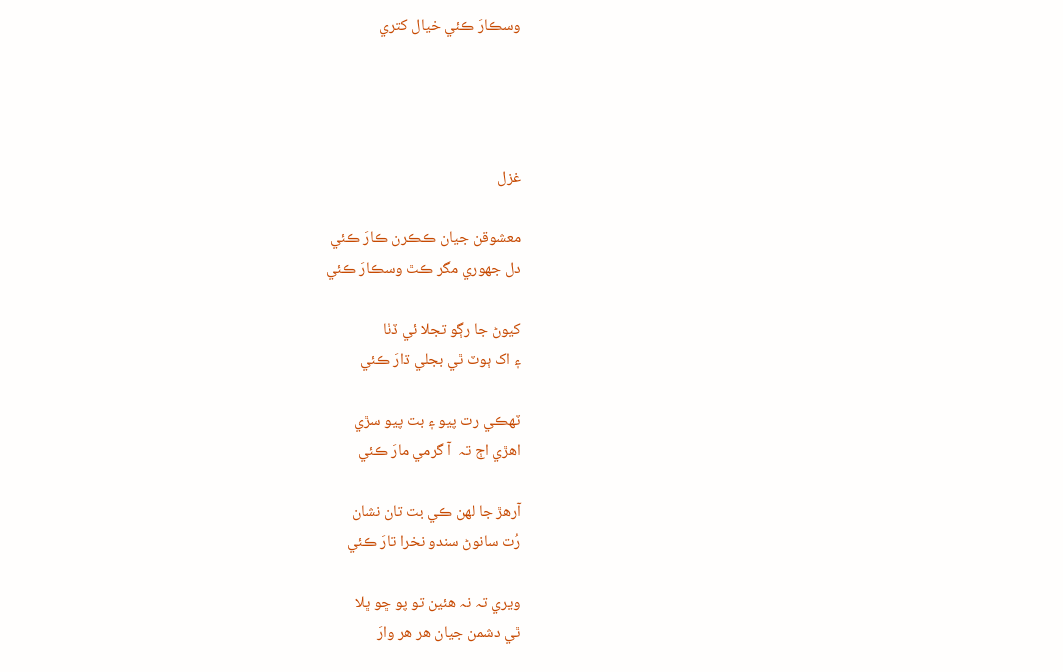وسڪارَ ڪئي خيال کتري




غزل

معشوقن جيان ڪڪرن ڪارَ ڪئي
دل جهوري مگر ڪٿ وسڪارَ ڪئي

کيوڻ جا رڳو تجلا ئي ڏٺا
۽ اک ٻوٽ ٿي بجلي ڌارَ ڪئي

ٽھڪي رت پيو ۽ بت پيو سڙي
اھڙي اڄ تہ  آ گرمي مارَ ڪئي

آرھڙ جا لھن ڪي بت تان نشان
رُت سانوڻ سندو نخرا تارَ ڪئي

ويري تہ نہ ھئين تو پو ڇو ڀلا
ٿي دشمن جيان ھر ھر وارَ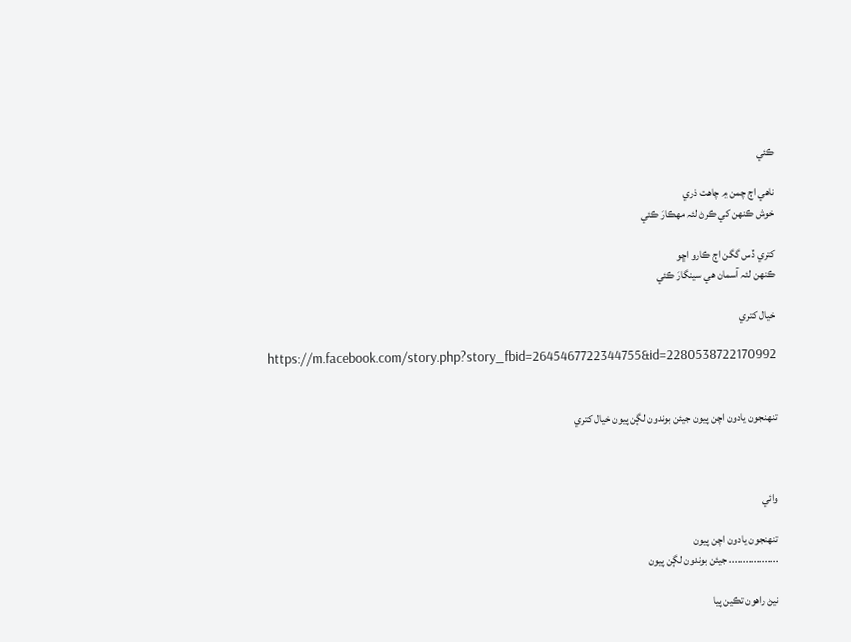ڪئي

ناھي اڄ چمن ۾ چاھت ذري
خوش ڪنھن کي ڪرڻ لئہ مھڪارَ ڪئي

کتري ڏس گگن اڄ ڪارو اڇو
ڪنھن لئہ آسمان ھي سينگارَ ڪئي

خيال کتري

https://m.facebook.com/story.php?story_fbid=2645467722344755&id=2280538722170992


تنھنجون يادون اچن پيون جيئن بوندون لڳن پيون خيال کتري



وائي

تنھنجون يادون اچن پيون
.................. جيئن بوندون لڳن پيون

نيڻ راھون تڪين پيا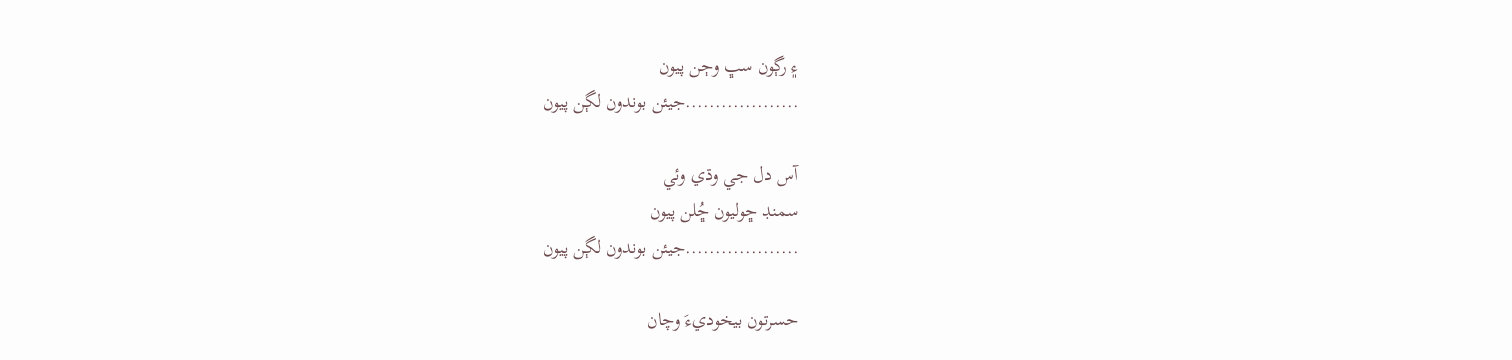۽ رڳون سڀ وڄن پيون
...................جيئن بوندون لڳن پيون

آس دل جي وڌي وئي
سمنڊ ڇوليون ڇُلن پيون
...................جيئن بوندون لڳن پيون

حسرتون بيخوديءَ وچان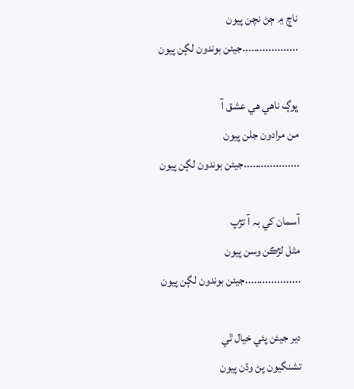ناچ ۾ ڄڻ نچن پيون
...................جيئن بوندون لڳن پيون

ڀوڳ ناھي ھي عشق آ
من مرادون جلن پيون
...................جيئن بوندون لڳن پيون

آسمان کي بہ آ تڙپ
مثل لڙڪن وسن پيون
...................جيئن بوندون لڳن پيون

دير جيئن پئي خيال ٿي
تشنگيون پڻ وڌن پيون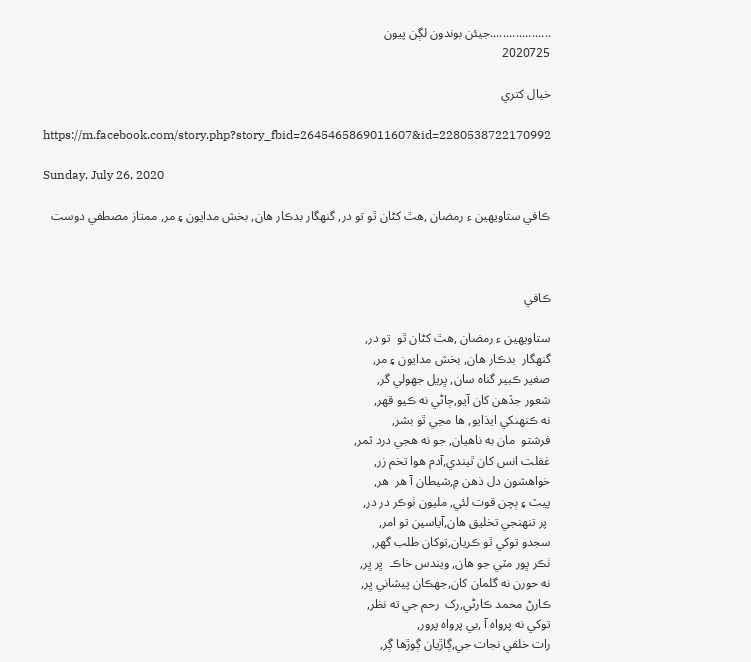...................جيئن بوندون لڳن پيون
2020725

خيال کتري

https://m.facebook.com/story.php?story_fbid=2645465869011607&id=2280538722170992

Sunday, July 26, 2020

ڪافي ستاويهين ء رمضان ,هٿ کڻان ٿو تو در, گنهگار بدڪار هان, بخش مدايون ۽ مر, ممتاز مصطفي دوست



ڪافي

ستاويهين ء رمضان ,هٿ کڻان ٿو  تو در,
گنهگار  بدڪار هان, بخش مدايون ۽ مر,
صغير ڪبير گناه سان, ڀريل جهولي گر,
شعور جڏھن کان آيو,ڄاڻي نه ڪيو قهر,
نه ڪنهنکي ايذايو, ها مڃي ٿو بشر,
فرشتو  مان به ناهيان, جو نه هجي درد ثمر,
غفلت انس کان ٿيندي,آدم هوا تخم زر,
خواهشون دل ذهن ۾,شيطان آ هر  هر,
پيٽ ۽ ٻچن قوت لئي, مليون ٺوڪر در در,
 پر تنهنجي تخليق هان,آياسين تو امر,
سجدو توکي ٿو ڪريان,توکان طلب گهر,
ٺڪر ڀور مٽي جو هان, ويندس خاڪ  ڀر ڀر,
نه حورن نه گلمان کان,جهڪان پيشاني ڀر,
ڪارڻ محمد ڪارڻي,رک  رحم جي ته نظر,
توکي نه پرواه آ ,بي پرواه پرور,
رات خلقي نجات جي,ڳاڙيان ڳوڙھا ڳر,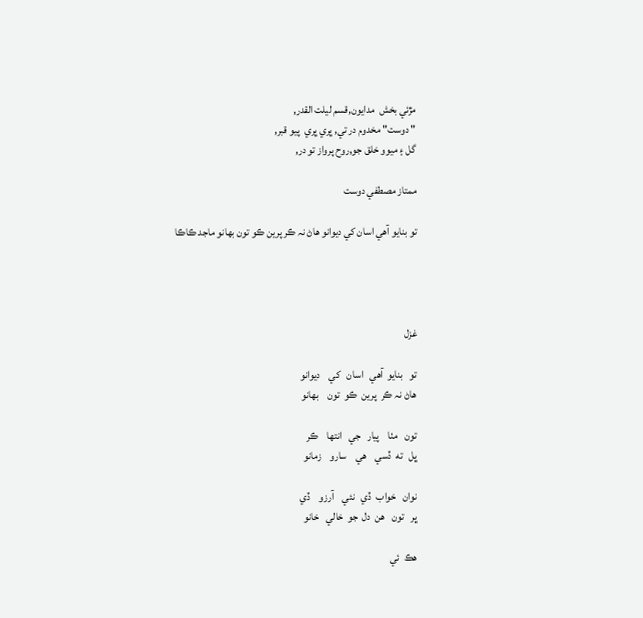مڙئي بخش  مدايون,قسم ليلت القدر,
" دوست" مخدوم در تي, ڀري ڀري  پيو قبر,
گل ۽ ميوو خلق جو,روح پرواز تو در,

ممتاز مصطفي دوست

تو بنایو آهي اسان کي دیوانو ھاڻ نہ ڪر پرين ڪو تون بھانو ماجد ڪاڪا




غزل

تو   بنایو  آهي   اسان   کي    دیوانو
ھاڻ نہ ڪر  پرين  ڪو  تون    بھانو

تون   مٺا    پيار   جي   انتھا    ڪر
ڀل   ته  ڏسي    ھي    سارو    زمانو

نوان   خواب  ڏي   نئي    آرزو    ڏي
ڀر   تون   ھن  دل  جو  خالي   خانو

ھڪ  ئي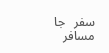سفر   جا   مسافر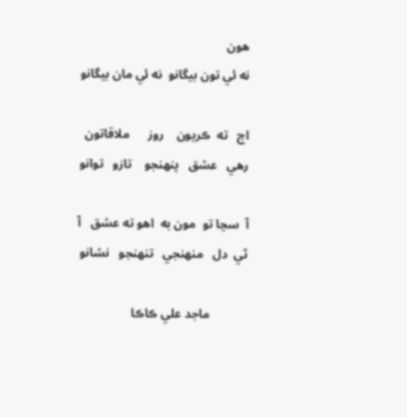ھون
نه ئي تون بيگانو  نه ئي مان بيگانو

اچ   ته  ڪريون    روز      ملاقاتون
رھي   عشق   پنھنجو    تازو   توانو

آ  سڃا تو  مون به  اھو ته عشق   آ
ٿي  دل   منھنجي   تنھنجو   نشانو

            ماجد علي ڪاڪا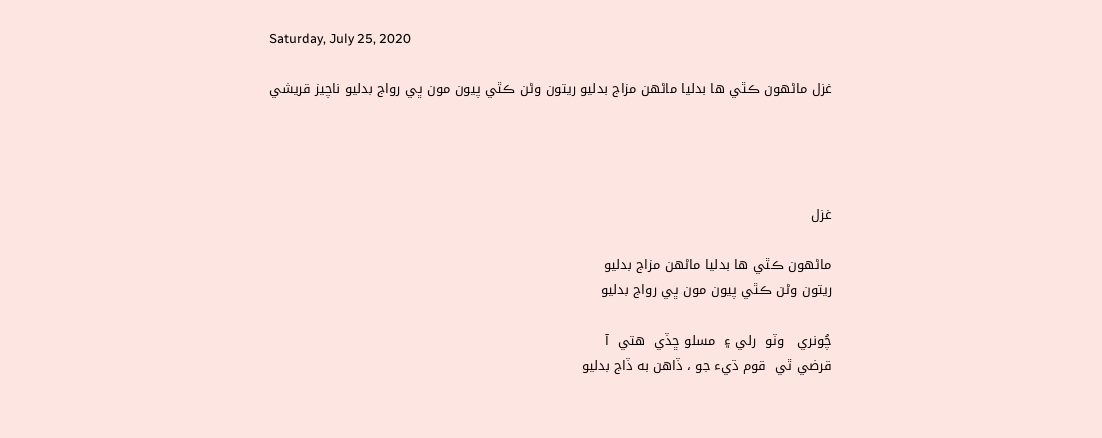Saturday, July 25, 2020

غزل ماڻھون ڪٿي ها بدليا ماڻھن مزاج بدليو ريتون وڻن ڪٿي پيون مون ڀي رواج بدليو ناچيز قريشي




غزل

ماڻھون ڪٿي ها بدليا ماڻھن مزاج بدليو
ريتون وڻن ڪٿي پيون مون ڀي رواج بدليو

چُونري   وٽو  رلي ۽  مسلو ڇڏي  هتي  آ
قرضي ٿي  قوم ڌيء جو ، ڏاهن به ڏاج بدليو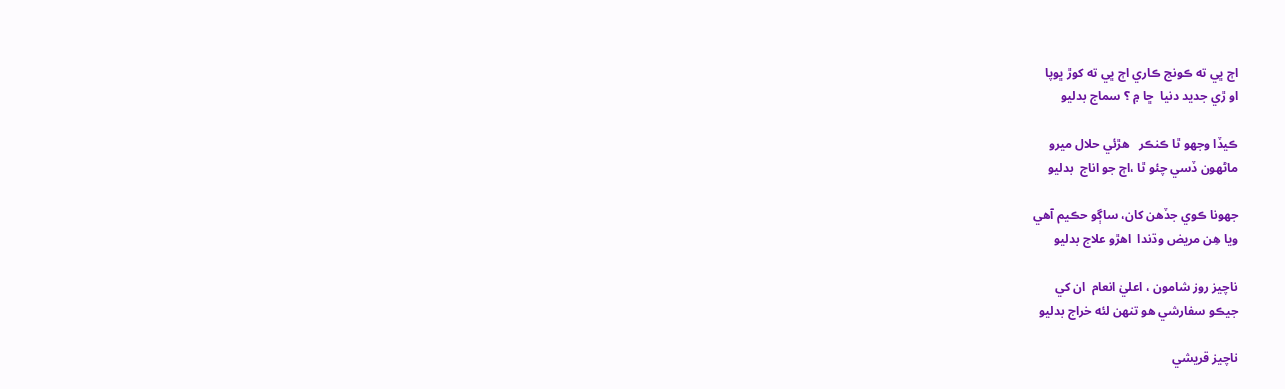اڄ ڀي ته ڪونج ڪاري اڄ ڀي ته کوڙ ڀوپا
او ڙي جديد دنيا  ڇا ۾ ؟ سماج بدليو

ڪيڏا وجهو ٿا ڪنڪر   ھڙئي حلال ميرو
ماڻھون ڏسي چئو ٿا ،اڄ جو اناج  بدليو

جهونا ڪوي جڏهن کان، ساڳو حڪيم آھي
ويا هِن مريض وڌندا  اهڙو علاج بدليو

ناچيز روز شامون ، اعليٰ انعام  ان کي
جيڪو سفارشي هو تنهن لئه خراج بدليو

ناچيز قريشي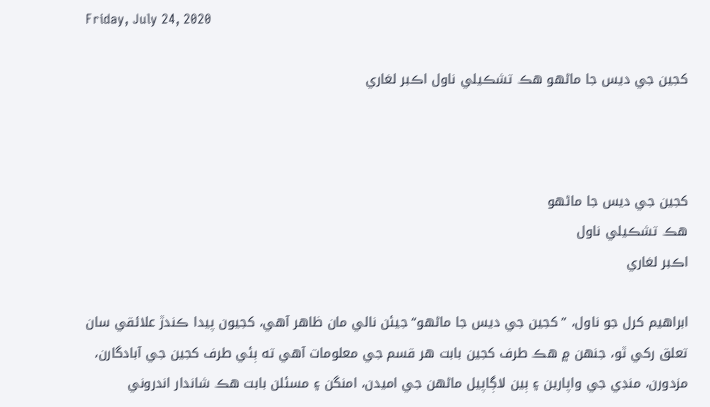Friday, July 24, 2020

کجين جي ديس جا ماڻهو هڪ تشڪيلي ناول اڪبر لغاري



کجين جي ديس جا ماڻهو
هڪ تشڪيلي ناول
اڪبر لغاري

ابراهيم کرل جو ناول، ”کجين جي ديس جا ماڻهو“ جيئن نالي مان ظاهر آهي، کجيون پيدا ڪندڙ علائقي سان تعلق رکي ٿو، جنهن ۾ هڪ طرف کجين بابت هر قسم جي معلومات آهي ته ٻئي طرف کجين جي آبادگارن، مزدورن، منڊي جي واپارين ۽ ٻين لاڳاپيل ماڻهن جي اميدن، امنگن ۽ مسئلن بابت هڪ شاندار اندروني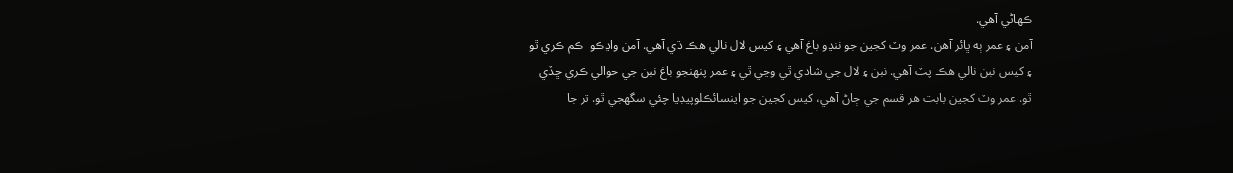ڪهاڻي آهي.
آمن ۽ عمر ٻه ڀائر آهن. عمر وٽ کجين جو ننڍو باغ آهي ۽ کيس لال نالي هڪ ڌي آهي. آمن واڍڪو  ڪم ڪري ٿو ۽ کيس نبن نالي هڪ پٽ آهي. نبن ۽ لال جي شادي ٿي وڃي ٿي ۽ عمر پنهنجو باغ نبن جي حوالي ڪري ڇڏي ٿو. عمر وٽ کجين بابت هر قسم جي ڄاڻ آهي، کيس کجين جو اينسائڪلوپيڊيا چئي سگهجي ٿو. تر جا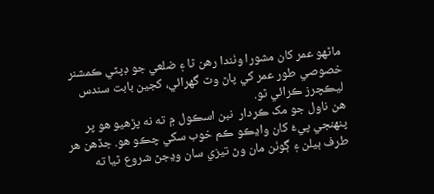ماڻهو عمر کان مشورا وٺندا رهن ٿا ۽ ضلعي جو ڊپٽي ڪمشنر خصوصي طور عمر کي پاڻ وٽ گھرائي، کجين بابت سندس ليڪچرز ڪرائي ٿو.
هن ناول جو مک ڪردار  نبن اسڪول ۾ ته نه پڙهيو هو پر پنهنجي پيءُ کان واڍڪو ڪم خوب سکي چڪو هو. جڏهن هر طرف ٻيلن ۽ ڳوٺن مان وڻ تيزي سان وڍجڻ شروع ٿيا ته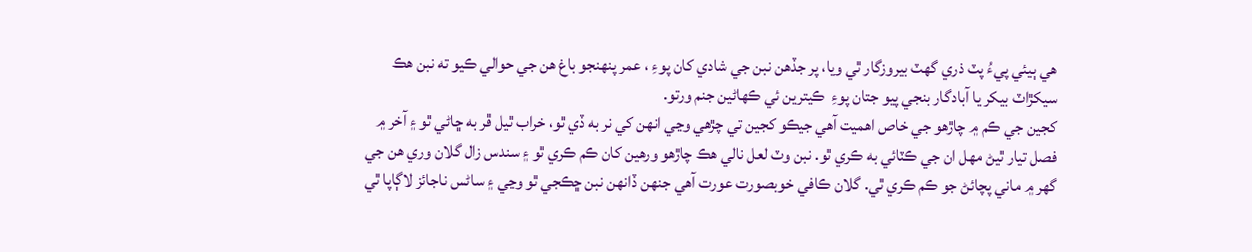هي ٻيئي پيءُ پٽ ذري گھٽ بيروزگار ٿي ويا، پر جڏهن نبن جي شادي کان پوءِ ، عمر پنهنجو باغ هن جي حوالي ڪيو ته نبن هڪ سيکڙاٽ بيکر يا آبادگار بنجي پيو جتان پوءِ  ڪيترين ئي ڪهاڻين جنم ورتو.
کجين جي ڪم ۾ چاڙهو جي خاص اهميت آهي جيڪو کجين تي چڙهي وڃي انهن کي نر به ڏي ٿو، خراب ٿيل ڦر به ڇاڻي ٿو ۽ آخر ۾ فصل تيار ٿيڻ مهل ان جي ڪٽائي به ڪري ٿو. نبن وٽ لعل نالي هڪ چاڙهو ورهين کان ڪم ڪري ٿو ۽ سندس زال گلان وري هن جي گهر ۾ ماني پچائڻ جو ڪم ڪري ٿي. گلان ڪافي خوبصورت عورت آهي جنهن ڏانهن نبن ڇڪجي ٿو وڃي ۽ ساڻس ناجائز لاڳاپا ٿي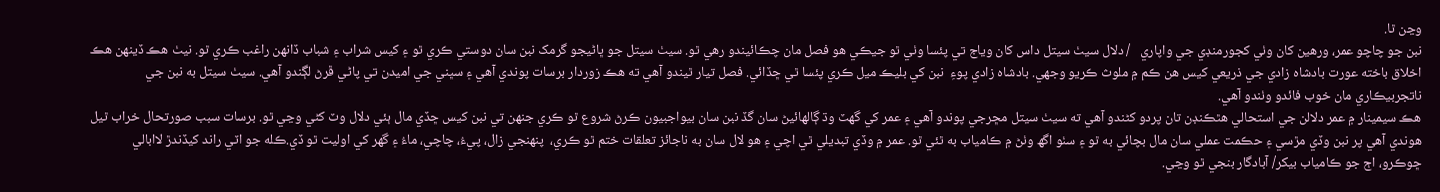وڃن ٿا.
نبن جو چاچو عمر، ورهين کان وٺي کجورمنڊي جي واپاري   / دلال سيٺ سيتل داس کان وياج تي پئسا وٺي ٿو جيڪي هو فصل مان چڪائيندو رهي ٿو. سيٺ سيتل جو ڀاڻيجو گرمک نبن سان دوستي ڪري ٿو ۽ کيس شراب ۽ شباب ڏانهن راغب ڪري ٿو. نيٺ هڪ ڏينهن هڪ اخلاق باخته عورت بادشاه زادي جي ذريعي کيس هن ڪم ۾ ملوث ڪريو وجھي. بادشاه زادي پوءِ  نبن کي بليڪ ميل ڪري پئسا ٿي ڇڏائي. فصل تيار ٿيندو آهي ته هڪ زوردار برسات پوندي آهي ۽ سڀني جي اميدن تي پاڻي ڦرڻ لڳندو آهي. سيٺ سيتل به نبن جي ناتجربيڪاري مان خوب فائدو وٺندو آهي.
هڪ سيمينار ۾ عمر دلالن جي استحالي هٿڪنڊن تان پردو کڻندو آهي ته سيٺ سيتل مڇرجي پوندو آهي ۽ عمر کي گھٽ وڌ ڳالهائيڻ سان گڏ نبن سان بيواجبيون ڪرڻ شروع ٿو ڪري جنهن تي نبن کيس ڇڏي مال ٻئي دلال وٽ کڻي وڃي ٿو. برسات سبب صورتحال خراب ٿيل هوندي آهي پر نبن وڏي مڙسي ۽ حڪمت عملي سان مال بچائي به ٿو ۽ سٺو اگھ وٺڻ ۾ ڪامياب به ٿئي ٿو. عمر ۾ وڏي تبديلي ٿي اچي ۽ هو لال سان به ناجائز تعلقات ختم ٿو ڪري،  پنهنجي زال، پيءُ، چاچي، ماءُ ۽ گهر کي اوليت ٿو ڏي.ڪله جو اٽي راند کيڏندڙ لاابالي ڇوڪرو، اڄ جو ڪامياب بيکر/ آبادگار بنجي ٿو وڃي.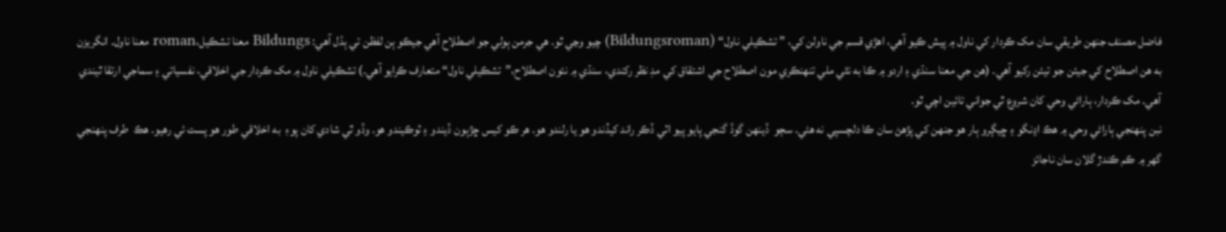فاضل مصنف جنهن طريقي سان مک ڪردار کي ناول ۾ پيش ڪيو آهي، اهڙي قسم جي ناولن کي، ” تشڪيلي ناول“ (Bildungsroman) چيو وڃي ٿو. هي جرمن ٻولي جو اصطلاح آهي جيڪو ٻن لفظن تي ٻڌل آهي: Bildungs معنا تشڪيل،roman معنا ناول. انگريزن به هن اصطلاح کي جيئن جو تيئن رکيو آهي. (هن جي معنا سنڌي ۽ اردو ۾ ڪا به نٿي ملي تنهنڪري مون اصطلاح جي اشتقاق کي مدِ نظر رکندي، سنڌي ۾ نئون اصطلاح،”تشڪيلي ناول“ متعارف ڪرايو آهي.) تشڪيلي ناول ۾ مک ڪردار جي اخلاقي، نفسياتي ۽ سماجي ارتقا ٿيندي آهي. مک ڪردار، ٻاراڻي وحي کان شروع ٿي جواني تائين اچي ٿو.
نبن پنهنجي ٻاراڻي وحي ۾ هڪ اڍنگو ۽ ڇيڳرو ٻار هو جنهن کي پڙهڻ سان ڪا دلچسپي نه هئي. سڄو  ڏينهن گوڏ گنجي پايو پيو اٽي ڏڪر راند کيڏندو هو يا رلندو هو. هر ڪو کيس ڇڙٻون ڏيندو ۽ ٽوڪيندو هو. وڏو ٿي شادي کان پوءِ  به اخلاقي طور هو پست ئي رهيو. هڪ  طرف پنهنجي گھر ۾ ڪم ڪندڙ گلان سان ناجائز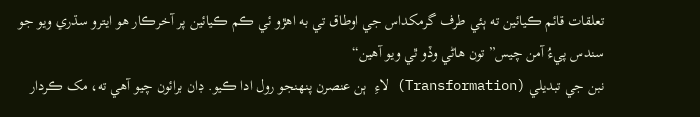تعلقات قائم ڪيائين ته ٻئي طرف گرمکداس جي اوطاق تي به اهڙو ئي ڪم ڪيائين پر آخرڪار هو ايترو سڌري ويو جو سندس پيءُ آمن چيس” تون هاڻي وڏو ٿي ويو آهين“
نبن جي تبديلي (Transformation) لاءِ  ٻن عنصرن پنهنجو رول ادا ڪيو. ڊان برائون چيو آهي ته، مک ڪردار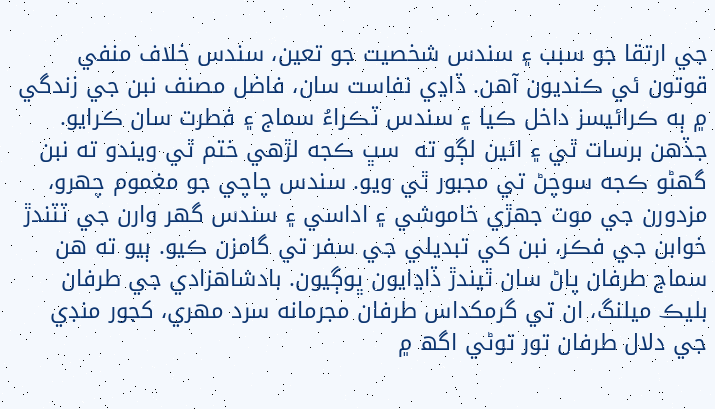جي ارتقا جو سبب ۽ سندس شخصيت جو تعين، سندس خلاف منفي قوتون ئي ڪنديون آهن. ڏاڍي نفاست سان، فاضل مصنف نبن جي زندگي ۾ ٻه ڪرائيسز داخل ڪيا ۽ سندس ٽڪراءُ سماج ۽ فطرت سان ڪرايو. جڏهن برسات ٿي ۽ ائين لڳو ته  سڀ ڪجه لڙهي ختم ٿي ويندو ته نبن گھڻو ڪجه سوچڻ تي مجبور ٿي ويو. سندس چاچي جو مغموم چهرو، مزدورن جي موت جهڙي خاموشي ۽ اداسي ۽ سندس گهر وارن جي ٽٽندڙ خوابن جي فڪر، نبن کي تبديلي جي سفر تي گامزن ڪيو. ٻيو ته هن سماج طرفان پاڻ سان ٿيندڙ ڏاڍايون ڀوڳيون. بادشاهزادي جي طرفان بليڪ ميلنگ، ان تي گرمکداس طرفان مجرمانه سرد مهري، کجور منڊي جي دلال طرفان تور توڻي اگھ ۾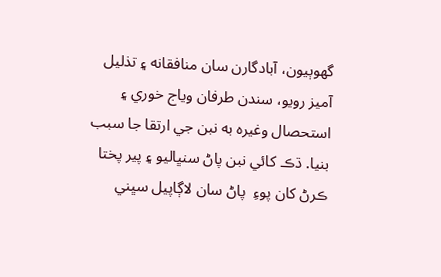گھوٻيون، آبادگارن سان منافقانه ۽ تذليل آميز رويو، سندن طرفان وياج خوري ۽ استحصال وغيره به نبن جي ارتقا جا سبب بنيا. ڌڪ کائي نبن پاڻ سنڀاليو ۽ پير پختا ڪرڻ کان پوءِ  پاڻ سان لاڳاپيل سڀني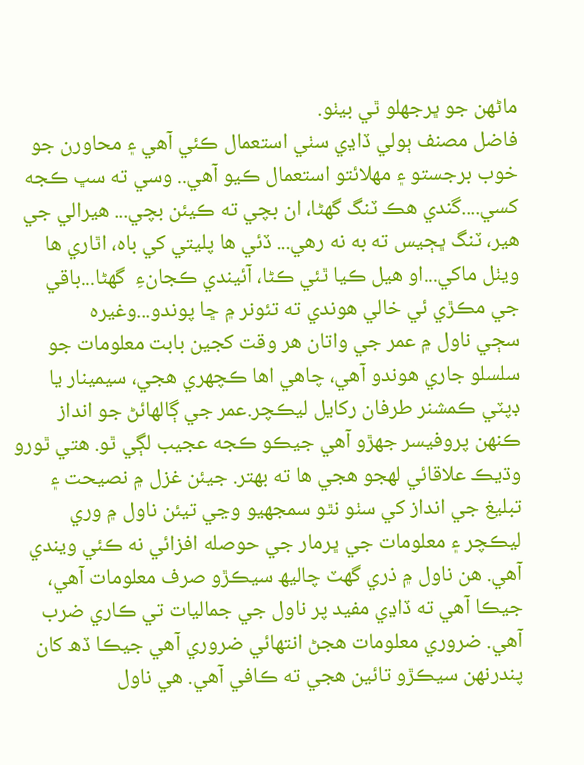ماڻهن جو ڀرجهلو ٿي بيٺو.
فاضل مصنف ٻولي ڏاڍي سٺي استعمال ڪئي آهي ۽ محاورن جو خوب برجستو ۽ مهلائتو استعمال ڪيو آهي.. وسي ته سڀ ڪجه کسي....گندي هڪ ٽنگ گھڻا، ان بچي ته ڪيئن بچي... هيرالي جي هير، ٽنگ ڀڄيس ته به نه رهي... ڏئي ها پليتي کي باه، اٿاري ها ويٺل ماکي...او هيل ڪيا ٿئي ڪڻا، آئيندي ڪجانءِ  گھڻا...باقي جي مڪڙي ئي خالي هوندي ته تئونر ۾ ڇا پوندو...وغيره
سڄي ناول ۾ عمر جي واتان هر وقت کجين بابت معلومات جو سلسلو جاري هوندو آهي، چاهي اها ڪچهري هجي، سيمينار يا ڊپٽي ڪمشنر طرفان رکايل ليڪچر.عمر جي ڳالهائڻ جو انداز ڪنهن پروفيسر جهڙو آهي جيڪو ڪجه عجيب لڳي ٿو. هتي ٿورو وڌيڪ علاقائي لهجو هجي ها ته بهتر. جيئن غزل ۾ نصيحت ۽ تبليغ جي انداز کي سٺو نٿو سمجهيو وڃي تيئن ناول ۾ وري ليڪچر ۽ معلومات جي ڀرمار جي حوصله افزائي نه ڪئي ويندي آهي. هن ناول ۾ ذري گھٽ چاليھ سيڪڙو صرف معلومات آهي، جيڪا آهي ته ڏاڍي مفيد پر ناول جي جماليات تي ڪاري ضرب آهي. ضروري معلومات هجڻ انتهائي ضروري آهي جيڪا ڏھ کان پندرنهن سيڪڙو تائين هجي ته ڪافي آهي. هي ناول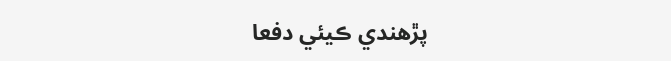پڙهندي ڪيئي دفعا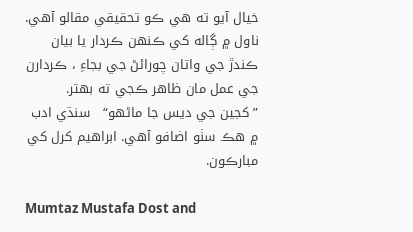خيال آيو ته هي ڪو تحقيقي مقالو آهي. ناول ۾ ڳاله کي ڪنهن ڪردار يا بيان ڪندڙ جي واتان چورائڻ جي بجاءِ ، ڪردارن جي عمل مان ظاهر ڪجي ته بهتر.
”کجين جي ديس جا ماڻهو“   سنڌي ادب ۾ هڪ سٺو اضافو آهي. ابراهيم کرل کي مبارڪون.

Mumtaz Mustafa Dost and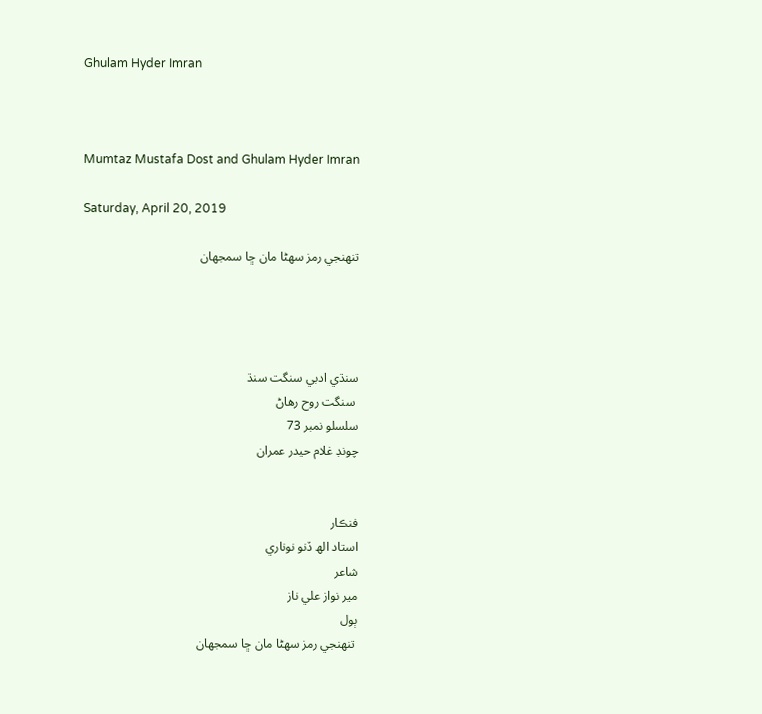Ghulam Hyder Imran



Mumtaz Mustafa Dost and Ghulam Hyder Imran

Saturday, April 20, 2019

تنهنجي رمز سهڻا مان ڇا سمجهان




سنڌي ادبي سنگت سنڌ
 سنگت روح رهاڻ
سلسلو نمبر 73
چونڊ غلام حيدر عمران


فنڪار
استاد الھ ڏنو نوناري
شاعر
مير نواز علي ناز
ٻول
 تنهنجي رمز سهڻا مان ڇا سمجهان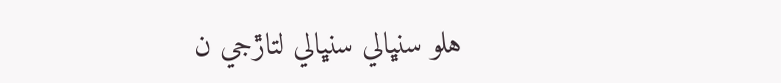هلو سنڀالي سنڀالي لتاڙجي ن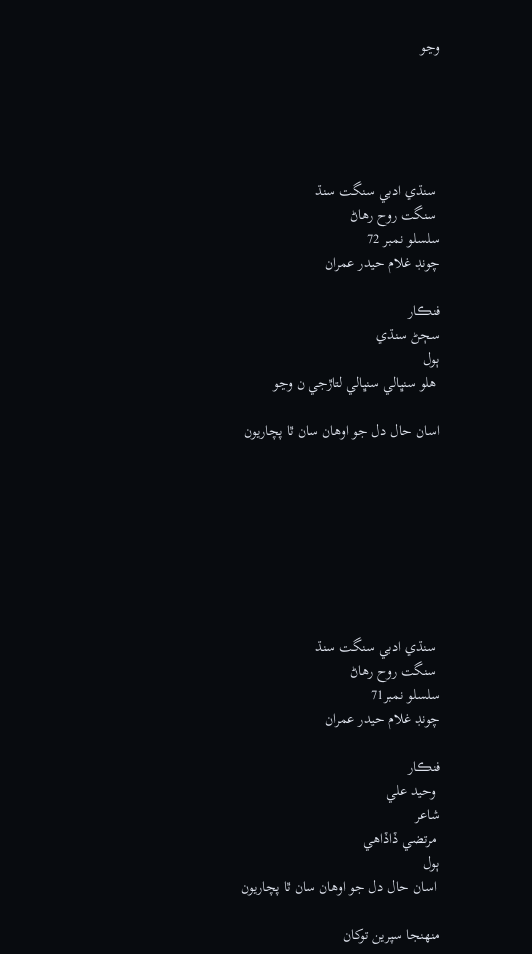وڃو





 سنڌي ادبي سنگت سنڌ
 سنگت روح رهاڻ
سلسلو نمبر 72
چونڊ غلام حيدر عمران

فنڪار
سڄڻ سنڌي
ٻول
 هلو سنڀالي سنڀالي لتاڙجي ن وڃو

اسان حال دل جو اوهان سان ٿا پچاريون








 سنڌي ادبي سنگت سنڌ
 سنگت روح رهاڻ
سلسلو نمبر71
چونڊ غلام حيدر عمران

فنڪار
 وحيد علي
شاعر
 مرتضي ڏاڏاهي
ٻول
 اسان حال دل جو اوهان سان ٿا پچاريون

منهنجا سپرين توکان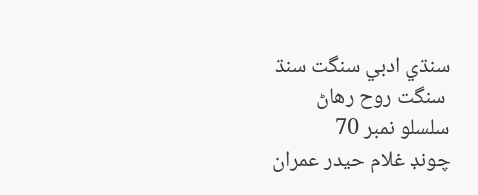سنڌي ادبي سنگت سنڌ
 سنگت روح رهاڻ
سلسلو نمبر 70
چونڊ غلام حيدر عمران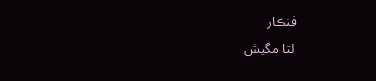فنڪار
 لتا مگيش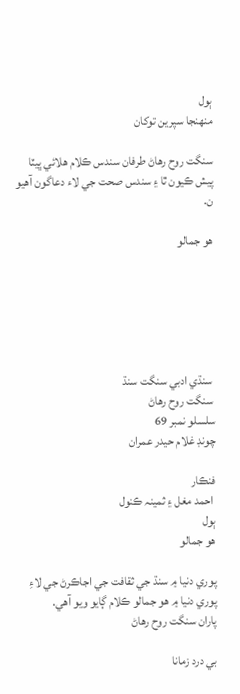ٻول
منهنجا سپرين توکان

سنگت روح رهاڻ طرفان سندس ڪلام هلائي ڀيٽا پيش ڪيون ٿا ۽ سندس صحت جي لاء دعاگون آهيو
ن.

هو جمالو






 سنڌي ادبي سنگت سنڌ
 سنگت روح رهاڻ
سلسلو نمبر 69
چونڊ غلام حيدر عمران

فنڪار
 احمد مغل ۽ ثمينہ ڪنول
ٻول
هو جمالو

پوري دنيا ۾ سنڌ جي ثقافت جي اجاڪرڻ جي لاءِ پوري دنيا ۾ ھو جمالو ڪلام ڳايو ويو آھي.
پاران سنگت روح رھاڻ

بي درد زمانا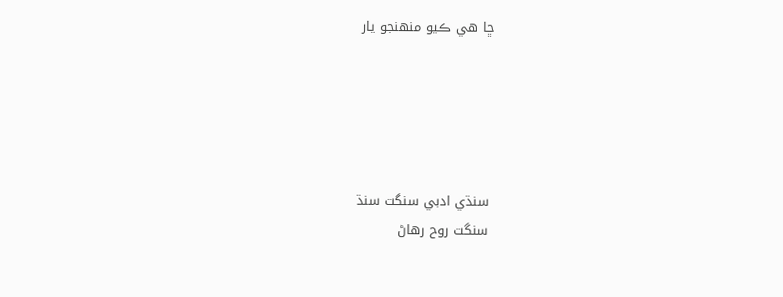ڇا هي ڪيو منهنجو يار





 سنڌي ادبي سنگت سنڌ
 سنگت روح رهاڻ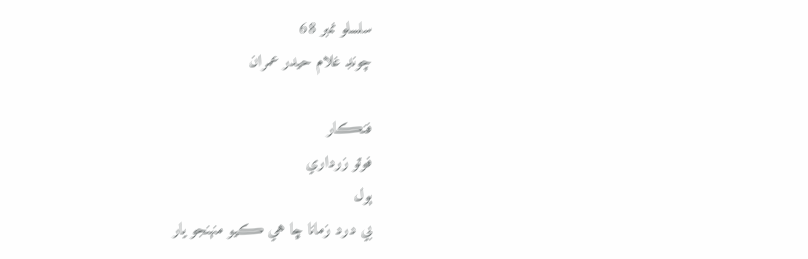سلسلو نمبر 68
چونڊ غلام حيدر عمران

فنڪار
فوٽو زرداري
ٻول
بي درد زمانا ڇا هي ڪيو منهنجو يار